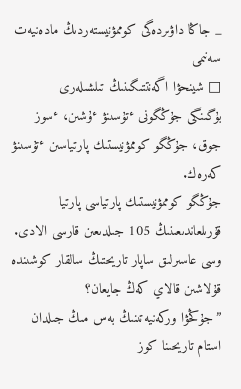_ جاڭا داۋىردەگى كوممۋنيستەردىڭ مادەنيەت سەنىمى
□ شينحۋا اگەنتتىگىنىڭ تىلشىلەرى
بۇگىنگى جۇڭگونى ٴتۇسىنۋ ٴۇشىن، ٴسوز جوق، جۇڭگو كوممۋنيستىك پارتياسىن ٴتۇسىنۋ كەرەك.
جۇڭگو كوممۋنيستىك پارتياسى پارتيا قۇرىلعاندىعىنىڭ 105 جىلدىعىن قارسى الادى. وسى عاسىرلىق ساپار تاريحتىڭ سالقار كوشىندە قۇلاشىن قالاي كەڭ جايعان؟
”جۇڭحۋا وركەنيەتىنىڭ بەس مىڭ جىلدان استام تاريحىنا كوز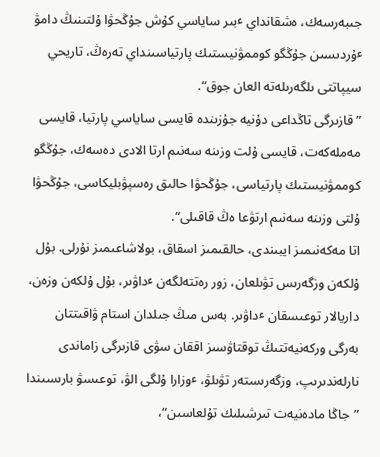جىبەرسەك، ەشقانداي ٴبىر ساياسي كۇش جۇڭحۋا ۇلتىنىڭ دامۋ ٴۇردىسىن جۇڭگو كوممۋنيستىك پارتياسىنداي تەرەڭ، تاريحي سيپاتتى ىلگەرىلەتە العان جوق“.
”قازىرگى تاڭداعى دۇنيە جۇزىندە قايسى ساياسي پارتيا، قايسى مەملەكەت، قايسى ۇلت وزىنە سەنىم ارتا الادى دەسەك، جۇڭگو كوممۋنيستىك پارتياسى، جۇڭحۋا حالىق رەسپۋبليكاسى، جۇڭحۋا ۇلتى وزىنە سەنىم ارتۋعا ەڭ قاقىلى“.
اتا مەكەنىمىز ايبىندى، حالقىمىز اسقاق، بولاشاعىمىز نۇرلى. بۇل ۇلكەن وزگەرىس تۋىلعان، زور رەتتەلگەن ٴداۋىر، بۇل ۇلكەن وزەن، داريالار توعىسقان ٴداۋىر. بەس مىڭ جىلدان استام ۋاقىتتان بەرگى وركەنيەتتىڭ توقتاۋسىز اققان سۋى قازىرگى زاماندى نارلەندىرىپ، وزگەرىستەر تۋىلۋ، ٴوزارا ۇلگى الۋ، توعىسۋ بارىسىندا ”جاڭا مادەنيەت تىرشىلىك تۇلعاسىن“،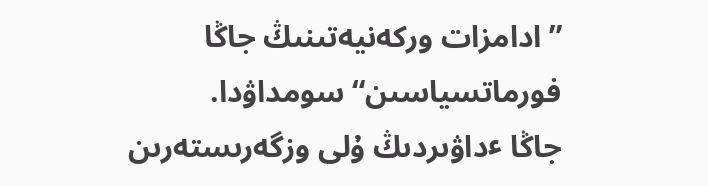”ادامزات وركەنيەتىنىڭ جاڭا فورماتسياسىن“ سومداۋدا.
جاڭا ٴداۋىردىڭ ۇلى وزگەرىستەرىن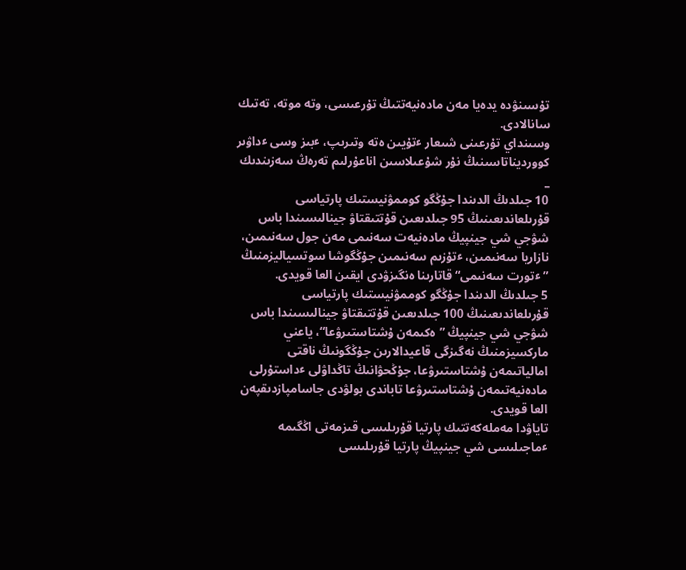تۇسىنۋدە يدەيا مەن مادەنيەتتىڭ تۇرعىسى، وتە موتە، تەتىك سانالادى.
وسىنداي تۇرعىنى شىعار ٴتۇيىن ەتە وتىرىپ، ٴبىز وسى ٴداۋىر كوورديناتاسىنىڭ نۇر شۇعىلاسىن اناعۇرلىم تەرەڭ سەزىندىك _
10 جىلدىڭ الدىندا جۇڭگو كوممۋنيستىك پارتياسى قۇرىلعاندىعىنىڭ 95 جىلدىعىن قۇتتىقتاۋ جينالىسىندا باس شۋجي شي جينپيڭ مادەنيەت سەنىمى مەن جول سەنىمىن، نازاريا سەنىمىن، ٴتۇزىم سەنىمىن جۇڭگوشا سوتسياليزمنىڭ ”ٴتورت سەنىمى“ قاتارىنا ەنگىزۋدى ايقىن العا قويدى.
5 جىلدىڭ الدىندا جۇڭگو كوممۋنيستىك پارتياسى قۇرىلعاندىعىنىڭ 100 جىلدىعىن قۇتتىقتاۋ جينالىسىندا باس شۋجي شي جينپيڭ ”ەكىمەن ۇشتاستىرۋعا“، ياعني ماركسيزمنىڭ نەگىزگى قاعيدالارىن جۇڭگونىڭ ناقتى امالياتىمەن ۇشتاستىرۋعا، جۇڭحۋانىڭ تاڭداۋلى ٴداستۇرلى مادەنيەتىمەن ۇشتاستىرۋعا تاباندى بولۋدى جاسامپازدىقپەن العا قويدى.
تاياۋدا مەملەكەتتىك پارتيا قۇرىلىسى قىزمەتى اڭگىمە ٴماجىلىسى شي جينپيڭ پارتيا قۇرىلىسى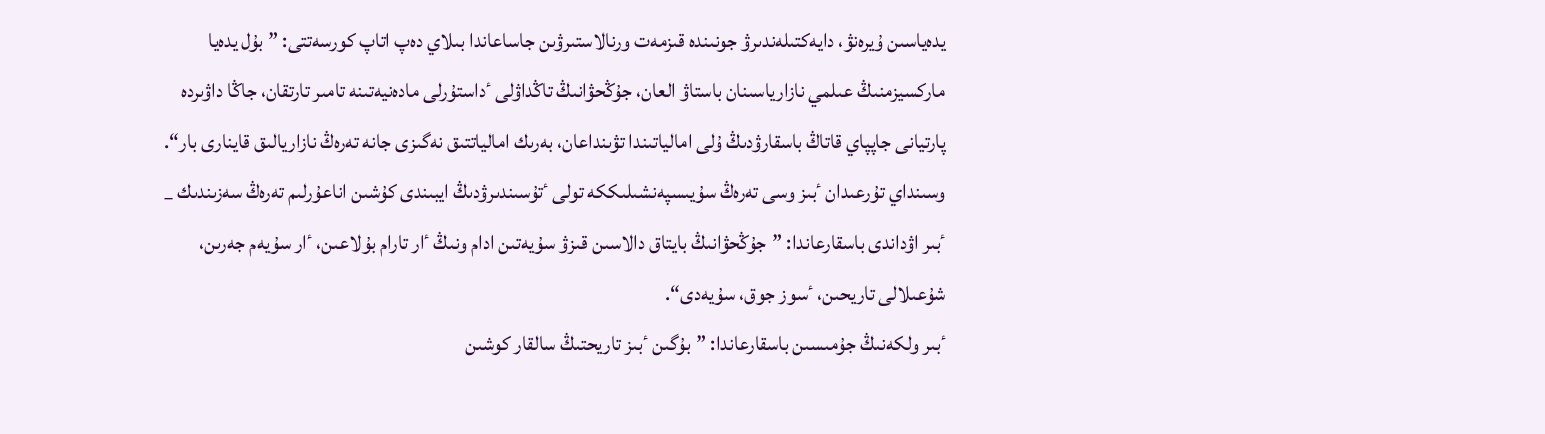يدەياسىن ۇيرەنۋ، دايەكتىلەندىرۋ جونىندە قىزمەت ورنالاستىرۋىن جاساعاندا بىلاي دەپ اتاپ كورسەتتى: ”بۇل يدەيا ماركسيزمنىڭ عىلمي نازارياسىنان باستاۋ العان، جۇڭحۋانىڭ تاڭداۋلى ٴداستۇرلى مادەنيەتىنە تامىر تارتقان، جاڭا داۋىردە پارتيانى جاپپاي قاتاڭ باسقارۋدىڭ ۇلى امالياتىندا تۋىنداعان، بەرىك امالياتتىق نەگىزى جانە تەرەڭ نازاريالىق قاينارى بار“.
وسىنداي تۇرعىدان ٴبىز وسى تەرەڭ سۇيىسپەنشىلىككە تولى ٴتۇسىندىرۋدىڭ ايبىندى كۇشىن اناعۇرلىم تەرەڭ سەزىندىك _
ٴبىر اۋداندى باسقارعاندا: ”جۇڭحۋانىڭ بايتاق دالاسىن قىزۋ سۇيەتىن ادام ونىڭ ٴار تارام بۇلاعىن، ٴار سۇيەم جەرىن، شۇعىلالى تاريحىن، ٴسوز جوق، سۇيەدى“.
ٴبىر ولكەنىڭ جۇمىسىن باسقارعاندا: ”بۇگىن ٴبىز تاريحتىڭ سالقار كوشىن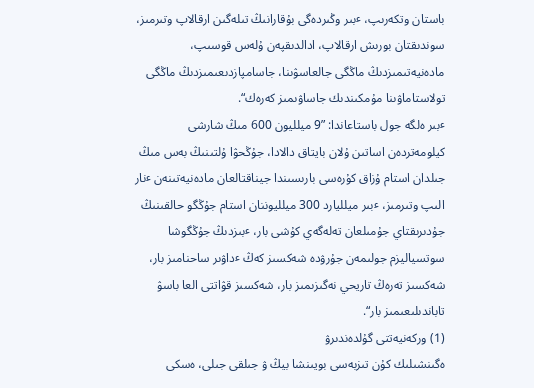باستان وتكەرىپ، ٴبىر وڭىردەگى بۇقارانىڭ تىلەگىن ارقالاپ وتىرمىز، سوندىقتان بورىش ارقالاپ، ادالدىقپەن ۇلەس قوسىپ، مادەنيەتىمىزدىڭ ماڭگى جالعاسۋىنا، جاسامپازدىعىمىزدىڭ ماڭگى تولاستاماۋىنا مۇمكىندىك جاساۋىمىز كەرەك“.
ٴبىر ەلگە جول باستاعاندا: ”9 ميلليون 600 مىڭ شارشى كيلومەتردەن اساتىن ۇلان بايتاق دالادا، جۇڭحۋا ۇلتىنىڭ بەس مىڭ جىلدان استام ۇزاق كۇرەسى بارىسىندا جيناقتالعان مادەنيەتىنەن ٴنار الىپ وتىرمىز، ٴبىر ميلليارد 300 ميلليوننان استام جۇڭگو حالقىنىڭ جۇدىرىقتاي جۇمىلعان تەلەگەي كۇشى بار، ٴبىزدىڭ جۇڭگوشا سوتسياليزم جولىمەن جۇرۋدە شەكسىز كەڭ ٴداۋىر ساحنامىز بار، شەكسىز تەرەڭ تاريحي نەگىزىمىز بار، شەكسىز قۋاتتى العا باسۋ تاباندىلىعىمىز بار“.
(1) وركەنيەتتى گۇلدەندىرۋ
ەگىنشىلىك كۇن تىزبەسى بويىنشا بيڭ ۋ جىلقى جىلى، ەسكى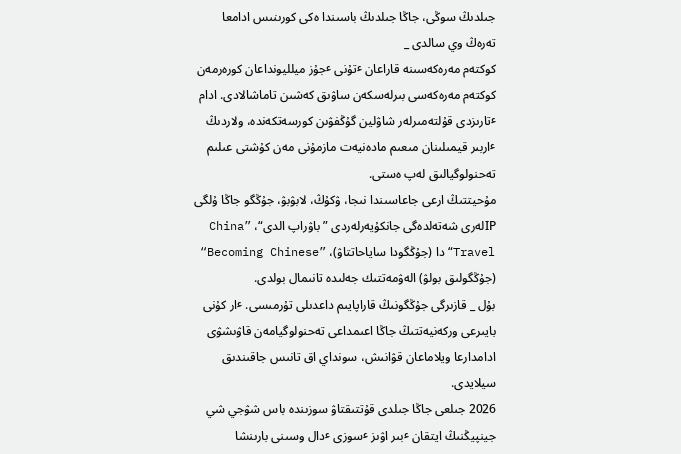جىلدىڭ سوڭى، جاڭا جىلدىڭ باسىندا ەكى كورىنىس ادامعا تەرەڭ وي سالدى _
كوكتەم مەرەكەسىنە قاراعان ٴتۇنى ٴجۇز ميلليونداعان كورەرمەن كوكتەم مەرەكەسى بىرلەسكەن ساۋىق كەشىن تاماشالادى. ادام ٴتارىزدى قۇلتەمىرلەر شاۋلين گۇڭفۋىن كورسەتكەندە، ولاردىڭ ٴاربىر قيمىلىنان مىعىم مادەنيەت مازمۇنى مەن كۇشتى عىلىم تەحنولوگيالىق لەپ ەستى.
مۇحيتتىڭ ارعى جاعاسىندا نىجا، ۋكۇڭ، لابۋبۋ، جۇڭگو جاڭا ۇلگى IPلەرى شەتەلدەگى جانكۇيەرلەردى ”باۋراپ الدى“، ”China Travel“دا (جۇڭگودا ساياحاتتاۋ)، ”Becoming Chinese“ (جۇڭگولىق بولۋ) الەۋمەتتىك جەلىدە تانىمال بولدى.
بۇل _ قازىرگى جۇڭگونىڭ قاراپايىم داعدىلى تۇرمىسى. ٴار كۇنى بايىرعى وركەنيەتتىڭ جاڭا اعىمداعى تەحنولوگيامەن قاۋىشۋى ادامدارعا ويلاماعان قۋانىش، سونداي اق تانىس جاقىندىق سيلايدى.
2026 جىلعى جاڭا جىلدى قۇتتىقتاۋ سوزىندە باس شۋجي شي جينپيڭنىڭ ايتقان ٴبىر اۋىز ٴسوزى ٴدال وسىنى بارىنشا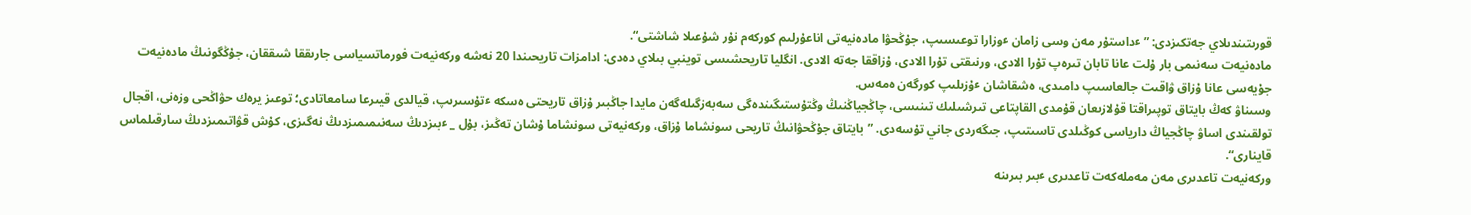قورىتىندىلاي جەتكىزدى: ”ٴداستۇر مەن وسى زامان ٴوزارا توعىسىپ، جۇڭحۋا مادەنيەتى اناعۇرلىم كوركەم نۇر شۇعىلا شاشتى“.
مادەنيەت سەنىمى بار ۇلت عانا تابان تىرەپ تۇرا الادى، ورنىقتى تۇرا الادى، ۇزاققا جەتە الادى. انگليا تاريحشىسى توينبي بىلاي دەدى: ادامزات تاريحىندا 20 نەشە وركەنيەت فورماتسياسى جارىققا شىققان، جۇڭگونىڭ مادەنيەت جۇيەسى عانا ۇزاق ۋاقىت جالعاسىپ دامىدى، ەشقاشان ٴۇزىلىپ كورگەن ەمەس.
وسىناۋ كەڭ بايتاق توپىراقتا قۇلازىعان قۇمدى القاپتاعى تىرشىلىك تىنىسى، چاڭجياڭنىڭ وڭتۇستىگىندەگى سەبەزگىلەگەن مايدا جاڭبىر ۇزاق تاريحتى ەسكە ٴتۇسىرىپ، قيالدى قيىرعا سامعاتادى؛ توعىز يرەك حۋاڭحى وزەنى، اقجال تولقىندى اساۋ چاڭجياڭ دارياسى كوڭىلدى تاسىتىپ، جىگەردى جاني تۇسەدى. ”بايتاق جۇڭحۋانىڭ تاريحى سونشاما ۇزاق، وركەنيەتى سونشاما ۇشان تەڭىز، بۇل _ ٴبىزدىڭ سەنىمىمىزدىڭ نەگىزى، كۇش قۋاتىمىزدىڭ سارقىلماس قاينارى“.
وركەنيەت تاعدىرى مەن مەملەكەت تاعدىرى ٴبىر بىرىنە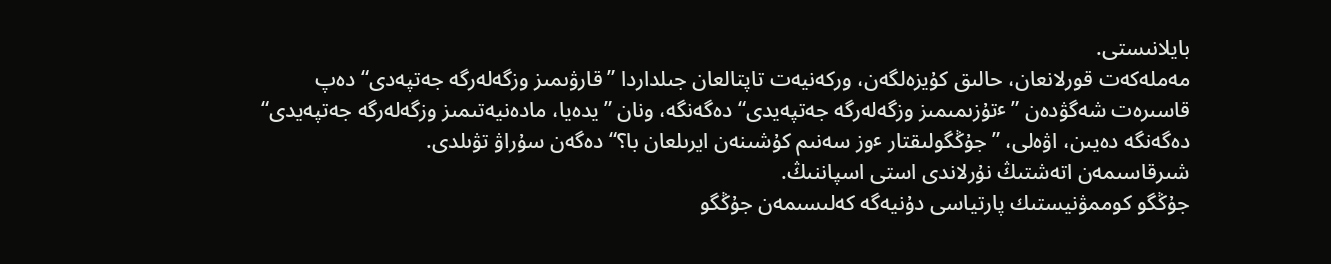بايلانىستى.
مەملەكەت قورلانعان، حالىق كۇيزەلگەن، وركەنيەت تاپتالعان جىلداردا ”قارۋىمىز وزگەلەرگە جەتپەدى“ دەپ قاسىرەت شەگۋدەن ”ٴتۇزىمىمىز وزگەلەرگە جەتپەيدى“ دەگەنگە، ونان ”يدەيا، مادەنيەتىمىز وزگەلەرگە جەتپەيدى“ دەگەنگە دەيىن، اۋەلى، ”جۇڭگولىقتار ٴوز سەنىم كۇشىنەن ايرىلعان با؟“ دەگەن سۇراۋ تۋىلدى.
شىرقاسىمەن اتەشتىڭ نۇرلاندى استى اسپاننىڭ.
جۇڭگو كوممۋنيستىك پارتياسى دۇنيەگە كەلىسىمەن جۇڭگو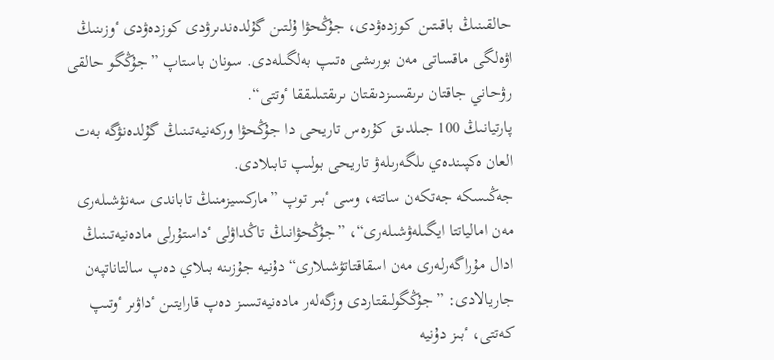حالقىنىڭ باقىتىن كوزدەۋدى، جۇڭحۋا ۇلتىن گۇلدەندىرۋدى كوزدەۋدى ٴوزىنىڭ اۋەلگى ماقساتى مەن بورىشى ەتىپ بەلگىلەدى. سونان باستاپ ”جۇڭگو حالقى رۋحاني جاقتان ىرىقسىزدىقتان ىرىقتىلىققا ٴوتتى“.
پارتيانىڭ 100 جىلدىق كۇرەس تاريحى دا جۇڭحۋا وركەنيەتىنىڭ گۇلدەنۋگە بەت العان ەكپىندەي ىلگەرىلەۋ تاريحى بولىپ تابىلادى.
جەڭىسكە جەتكەن ساتتە، وسى ٴبىر توپ ”ماركسيزمنىڭ تاباندى سەنۋشىلەرى مەن امالياتتا ايگىلەۋشىلەرى“، ”جۇڭحۋانىڭ تاڭداۋلى ٴداستۇرلى مادەنيەتىنىڭ ادال مۇراگەرلەرى مەن اسقاقتاتۋشىلارى“ دۇنيە جۇزىنە بىلاي دەپ سالتاناتپەن جاريالادى: ”جۇڭگولىقتاردى وزگەلەر مادەنيەتسىز دەپ قارايتىن ٴداۋىر ٴوتىپ كەتتى، ٴبىز دۇنيە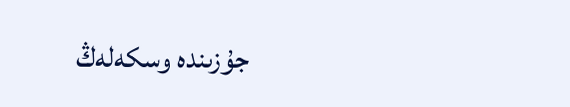جۇزىندە وسكەلەڭ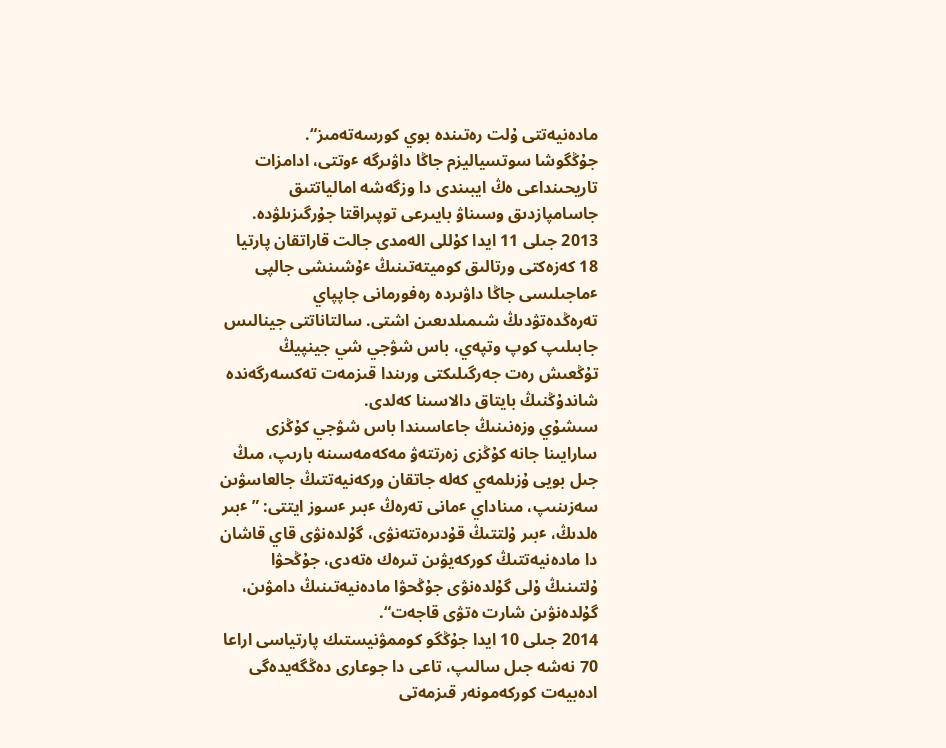مادەنيەتتى ۇلت رەتىندە بوي كورسەتەمىز“.
جۇڭگوشا سوتسياليزم جاڭا داۋىرگە ٴوتتى، ادامزات تاريحىنداعى ەڭ ايبىندى دا وزگەشە امالياتتىق جاسامپازدىق وسىناۋ بايىرعى توپىراقتا جۇرگىزىلۋدە.
2013 جىلى 11 ايدا كۇللى الەمدى جالت قاراتقان پارتيا 18 كەزەكتى ورتالىق كوميتەتىنىڭ ٴۇشىنشى جالپى ٴماجىلىسى جاڭا داۋىردە رەفورمانى جاپپاي تەرەڭدەتۋدىڭ شىمىلدىعىن اشتى. سالتاناتتى جينالىس جابىلىپ كوپ وتپەي، باس شۋجي شي جينپيڭ تۇڭعىش رەت جەرگىلىكتى ورىندا قىزمەت تەكسەرگەندە شاندۇڭنىڭ بايتاق دالاسىنا كەلدى.
سىشۇي وزەنىنىڭ جاعاسىندا باس شۋجي كۇڭزى سارايىنا جانە كۇڭزى زەرتتەۋ مەكەمەسىنە بارىپ، مىڭ جىل بويى ۇزىلمەي كەلە جاتقان وركەنيەتتىڭ جالعاسۋىن سەزىنىپ، مىناداي ٴمانى تەرەڭ ٴبىر ٴسوز ايتتى: ”ٴبىر ەلدىڭ، ٴبىر ۇلتتىڭ قۇدىرەتتەنۋى، گۇلدەنۋى قاي قاشان دا مادەنيەتتىڭ كوركەيۋىن تىرەك ەتەدى، جۇڭحۋا ۇلتىنىڭ ۇلى گۇلدەنۋى جۇڭحۋا مادەنيەتىنىڭ دامۋىن، گۇلدەنۋىن شارت ەتۋى قاجەت“.
2014 جىلى 10 ايدا جۇڭگو كوممۋنيستىك پارتياسى اراعا 70 نەشە جىل سالىپ، تاعى دا جوعارى دەڭگەيدەگى ادەبيەت كوركەمونەر قىزمەتى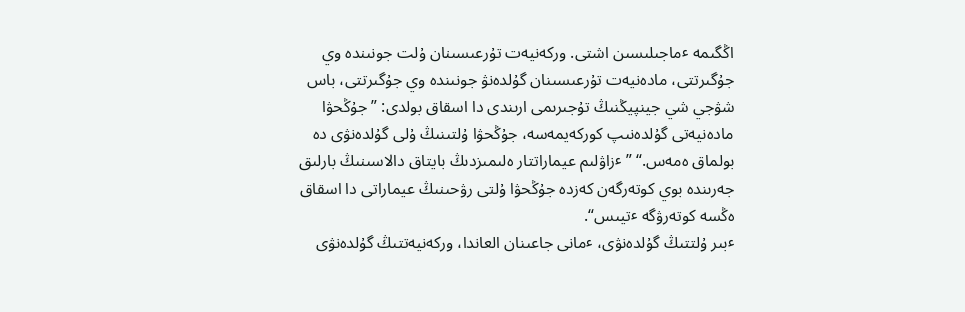اڭگىمە ٴماجىلىسىن اشتى. وركەنيەت تۇرعىسىنان ۇلت جونىندە وي جۇگىرتتى، مادەنيەت تۇرعىسىنان گۇلدەنۋ جونىندە وي جۇگىرتتى، باس شۋجي شي جينپيڭنىڭ تۇجىرىمى ارىندى دا اسقاق بولدى: ”جۇڭحۋا مادەنيەتى گۇلدەنىپ كوركەيمەسە، جۇڭحۋا ۇلتىنىڭ ۇلى گۇلدەنۋى دە بولماق ەمەس.“ ” ٴزاۋلىم عيماراتتار ەلىمىزدىڭ بايتاق دالاسىنىڭ بارلىق جەرىندە بوي كوتەرگەن كەزدە جۇڭحۋا ۇلتى رۋحىنىڭ عيماراتى دا اسقاق ەڭسە كوتەرۋگە ٴتيىس“.
ٴبىر ۇلتتىڭ گۇلدەنۋى، ٴمانى جاعىنان العاندا، وركەنيەتتىڭ گۇلدەنۋى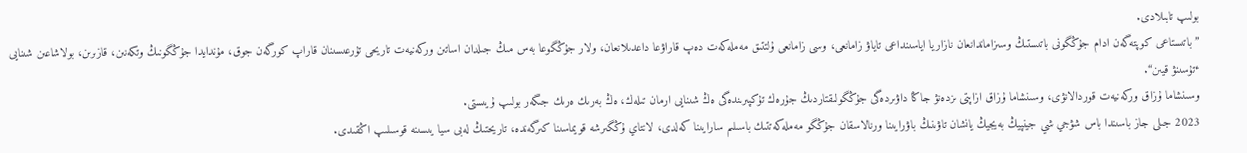بولىپ تابىلادى.
”باتىستاعى كوپتەگەن ادام جۇڭگونى باتىستىڭ وسىزاماندانعان نازاريا اياسىنداعى تاياۋ زامانعى، وسى زامانعى ۇلتتىق مەملەكەت دەپ قاراۋعا داعدىلانعان، ولار جۇڭگوعا بەس مىڭ جىلدان اساتىن وركەنيەت تاريحى تۇرعىسىنان قاراپ كورگەن جوق، مۇندايدا جۇڭگونىڭ وتكەنىن، قازىرىن، بولاشاعىن شىنايى ٴتۇسىنۋ قيىن“.
وسىنشاما ۇزاق وركەنيەت قوردالانۋى، وسىنشاما ۇزاق ازاپتى ىزدەنۋ جاڭا داۋىردەگى جۇڭگولىقتاردىڭ جۇرەك تۇكپىرىندەگى ەڭ شىنايى ارمان تىلەك، ەڭ بەرىك ەرىك جىگەر بولىپ ۇيىستى.
2023 جىلى جاز باسىندا باس شۋجي شي جينپيڭ بەيجيڭ يانشان تاۋىنىڭ باۋرايىنا ورنالاسقان جۇڭگو مەملەكەتتىك باسىلىم سارايىنا كەلدى، لانتاي ۇڭگىرشە قويماسىنا كىرگەندە، تاريحتىڭ لەبى سيا يىسىنە قوسىلىپ اڭقىدى.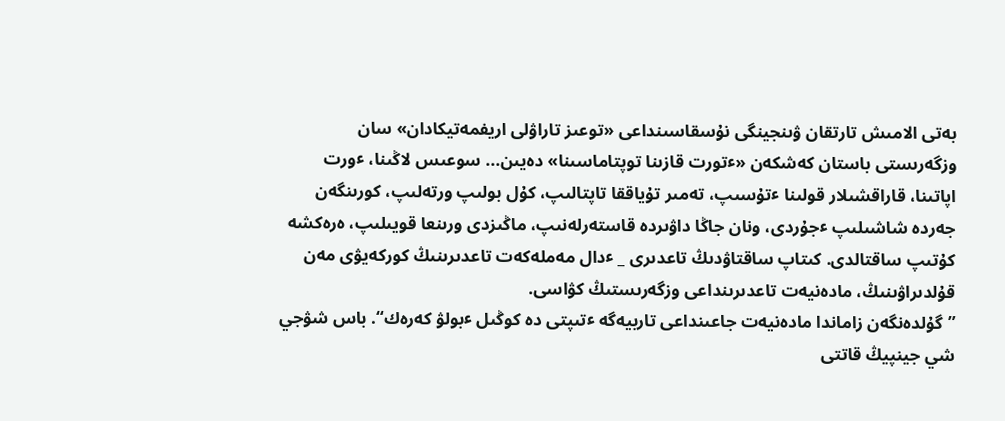بەتى الامىش تارتقان ۋىنجينگى نۇسقاسىنداعى «توعىز تاراۋلى اريفمەتيكادان» سان وزگەرىستى باستان كەشكەن «ٴتورت قازىنا توپتاماسىنا» دەيىن... سوعىس لاڭىنا، ٴورت اپاتىنا، قاراقشىلار قولىنا ٴتۇسىپ، تەمىر تۇياققا تاپتالىپ، كۇل بولىپ ورتەلىپ، كورىنگەن جەردە شاشىلىپ ٴجۇردى، ونان جاڭا داۋىردە قاستەرلەنىپ، ماڭىزدى ورىنعا قويىلىپ، ەرەكشە كۇتىپ ساقتالدى. كىتاپ ساقتاۋدىڭ تاعدىرى _ ٴدال مەملەكەت تاعدىرىنىڭ كوركەيۋى مەن قۇلدىراۋىنىڭ، مادەنيەت تاعدىرىنداعى وزگەرىستىڭ كۋاسى.
”گۇلدەنگەن زاماندا مادەنيەت جاعىنداعى تاربيەگە ٴتىپتى دە كوڭىل ٴبولۋ كەرەك“. باس شۋجي شي جينپيڭ قاتتى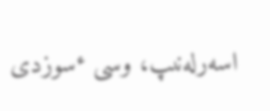اسەرلەنىپ، وسى ٴسوزدى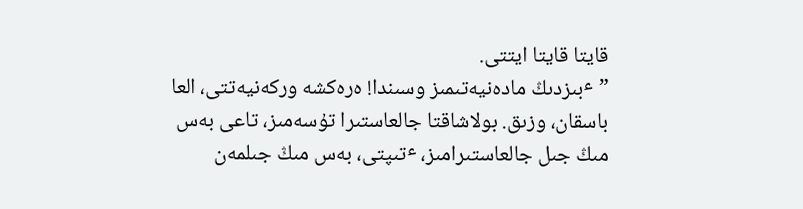قايتا قايتا ايتتى.
”ٴبىزدىڭ مادەنيەتىمىز وسىندا! ەرەكشە وركەنيەتتى، العا باسقان، وزىق. بولاشاقتا جالعاستىرا تۇسەمىز، تاعى بەس مىڭ جىل جالعاستىرامىز، ٴتىپتى، بەس مىڭ جىلمەن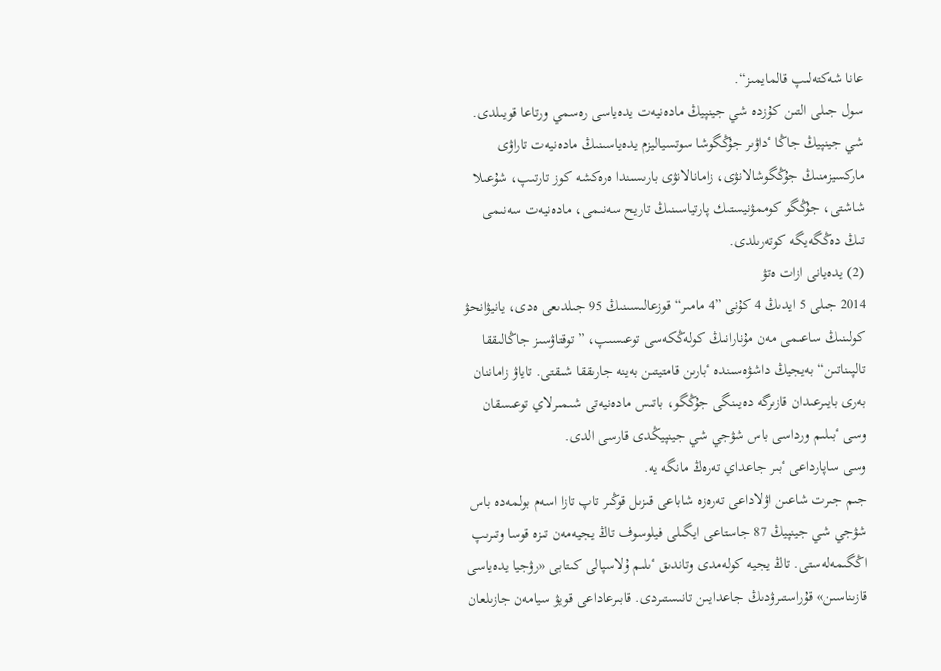عانا شەكتەلىپ قالمايمىز“.
سول جىلى التىن كۇزدە شي جينپيڭ مادەنيەت يدەياسى رەسمي ورتاعا قويىلدى. شي جينپيڭ جاڭا ٴداۋىر جۇڭگوشا سوتسياليزم يدەياسىنىڭ مادەنيەت تاراۋى ماركسيزمنىڭ جۇڭگوشالانۋى، زامانالانۋى بارىسىندا ەرەكشە كوز تارتىپ، شۇعىلا شاشتى، جۇڭگو كوممۋنيستىك پارتياسىنىڭ تاريح سەنىمى، مادەنيەت سەنىمى تىڭ دەڭگەيگە كوتەرىلدى.
(2) يدەيانى ازات ەتۋ
2014 جىلى 5 ايدىڭ 4 كۇنى ”4 مامىر“ قوزعالىسىنىڭ 95 جىلدىعى ەدى، يانيۋانحۋ كولىنىڭ ساعىمى مەن مۇنارانىڭ كولەڭكەسى توعىسىپ، ”توقتاۋسىز جاڭالىققا تالپىناتىن“ بەيجيڭ داشۋەسىندە ٴبارىن قامتيتىن بەينە جارىققا شىقتى. تاياۋ زاماننان بەرى بايىرعىدان قازىرگە دەيىنگى جۇڭگو، باتىس مادەنيەتى شىمىرلاي توعىسقان وسى ٴبىلىم ورداسى باس شۋجي شي جينپيڭدى قارسى الدى.
وسى ساپارداعى ٴبىر جاعداي تەرەڭ مانگە يە.
جىم جىرت شاعىن اۋلاداعى تەرەزە شاباعى قىزىل قوڭىر تاپ تازا اسەم بولمەدە باس شۋجي شي جينپيڭ 87 جاستاعى ايگىلى فيلوسوف تاڭ يجيەمەن تىزە قوسا وتىرىپ اڭگىمەلەستى. تاڭ يجيە كولەمدى وتاندىق ٴىلىم ۇلاسپالى كىتابى «رۋجيا يدەياسى قازىناسىن» قۇراستىرۋدىڭ جاعدايىن تانىستىردى. قابىرعاداعى قويۋ سيامەن جازىلعان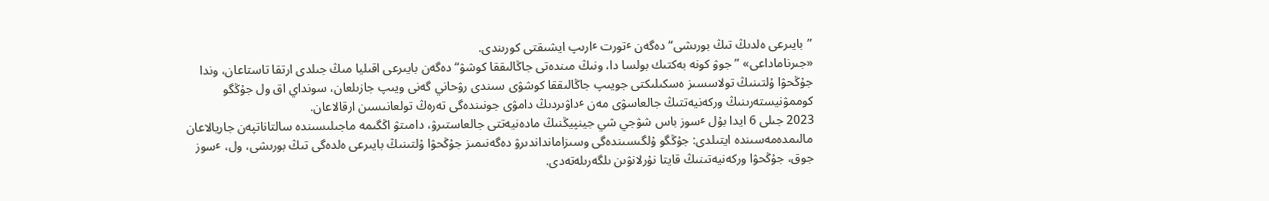”بايىرعى ەلدىڭ تىڭ بورىشى“ دەگەن ٴتورت ٴارىپ ايشىقتى كورىندى.
«جىرناماداعى» ”جوۋ كونە بەكتىك بولسا دا، ونىڭ مىندەتى جاڭالىققا كوشۋ“ دەگەن بايىرعى اقىليا مىڭ جىلدى ارتقا تاستاعان، وندا جۇڭحۋا ۇلتىنىڭ تولاسسىز ەسكىلىكتى جويىپ جاڭالىققا كوشۋى سىندى رۋحاني گەنى ويىپ جازىلعان، سونداي اق ول جۇڭگو كوممۋنيستەرىنىڭ وركەنيەتتىڭ جالعاسۋى مەن ٴداۋىردىڭ دامۋى جونىندەگى تەرەڭ تولعانىسىن ارقالاعان.
2023 جىلى 6 ايدا بۇل ٴسوز باس شۋجي شي جينپيڭنىڭ مادەنيەتتى جالعاستىرۋ، دامىتۋ اڭگىمە ماجىلىسىندە سالتاناتپەن جاريالاعان مالىمدەمەسىندە ايتىلدى: جۇڭگو ۇلگىسىندەگى وسىزامانداندىرۋ دەگەنىمىز جۇڭحۋا ۇلتىنىڭ بايىرعى ەلدەگى تىڭ بورىشى، ول، ٴسوز جوق، جۇڭحۋا وركەنيەتىنىڭ قايتا نۇرلانۋىن ىلگەرىلەتەدى.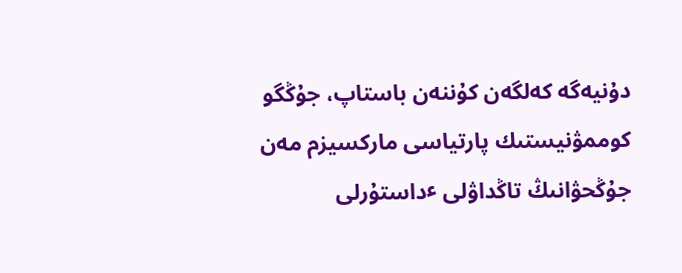دۇنيەگە كەلگەن كۇننەن باستاپ، جۇڭگو كوممۋنيستىك پارتياسى ماركسيزم مەن جۇڭحۋانىڭ تاڭداۋلى ٴداستۇرلى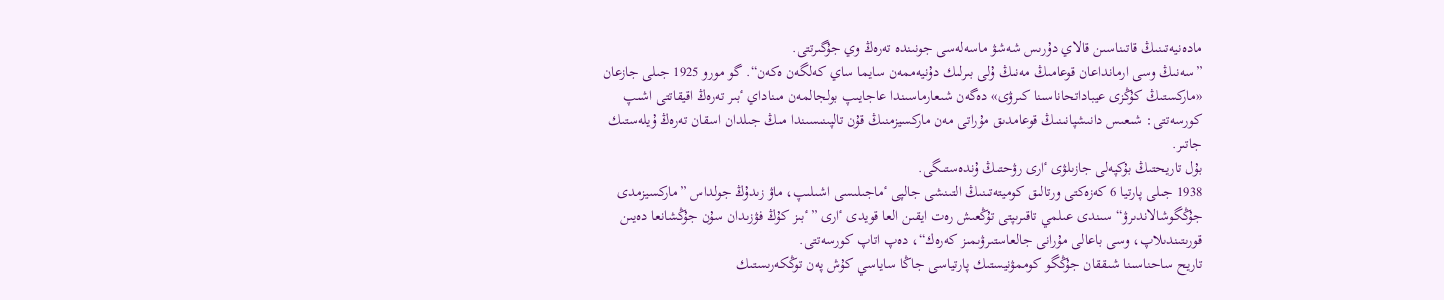مادەنيەتىنىڭ قاتىناسىن قالاي دۇرىس شەشۋ ماسەلەسى جونىندە تەرەڭ وي جۇگىرتتى.
”سەنىڭ وسى ارمانداعان قوعامىڭ مەنىڭ ۇلى بىرلىك دۇنيەممەن سايما ساي كەلگەن ەكەن“. گو مورو 1925 جىلى جازعان «ماركستىڭ كۇڭزى عيباداتحاناسىنا كىرۋى» دەگەن شىعارماسىندا عاجايىپ بولجالمەن مىناداي ٴبىر تەرەڭ اقيقاتتى اشىپ كورسەتتى: شىعىس دانىشپانىنىڭ قوعامدىق مۇراتى مەن ماركسيزمنىڭ قۇن تالپىنىسىندا مىڭ جىلدان اسقان تەرەڭ ۇيلەستىك جاتىر.
بۇل تاريحتىڭ بۇكپەلى جازىلۋى ٴارى رۋحتىڭ ۇندەستىگى.
1938 جىلى پارتيا 6 كەزەكتى ورتالىق كوميتەتىنىڭ التىنشى جالپى ٴماجىلىسى اشىلىپ، ماۋ زىدۇڭ جولداس ”ماركسيزمدى جۇڭگوشالاندىرۋ“ سىندى عىلمي تاقىرىپتى تۇڭعىش رەت ايقىن العا قويدى ٴارى ”ٴبىز كۇڭ فۋزىدان سۇن جۇڭشانعا دەيىن قورىتىندىلاپ، وسى باعالى مۇرانى جالعاستىرۋىمىز كەرەك“، دەپ اتاپ كورسەتتى.
تاريح ساحناسىنا شىققان جۇڭگو كوممۋنيستىك پارتياسى جاڭا ساياسي كۇش پەن توڭكەرىستىك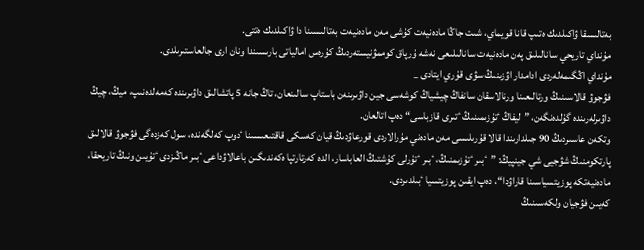بەتالىسقا ۋاكىلدىك ەتىپ قانا قويماي، شىت جاڭا مادەنيەت كۇشى مەن مادەنيەت بەتالىسىنا دا ۋاكىلدىك ەتتى.
مۇنداي تاريحي سانالىلىق پەن مادەنيەت سانالىلىعى نەشە ۇرپاق كوممۋنيستەردىڭ كۇرەس امالياتى بارىسىندا ونان ارى جالعاستىرىلدى.
مۇنداي اڭگىمەلەردى ادامدار اۋزىنىڭ سۋى قۇري ايتادى _
فۋجوۋ قالاسىنىڭ ورتالىعىنا ورنالاسقان سانفاڭ چيشياڭ كوشەسى جين داۋىرىنەن باستاپ سالىنعان، تاڭ جانە 5 پاتشالىق داۋىرىندە كەمەلدەنىپ، ميڭ، چيڭ داۋىرلەرىندە گۇلدەنگەن، ”ليفاڭ ٴتۇزىمىنىڭ ٴتىرى قازباسى“ دەپ اتالعان.
وتكەن عاسىردىڭ 90 جىلدارىندا قالا قۇرىلىسى مەن مادەني مۇرالاردى قورعاۋدىڭ قيان كەسكى قاقتىعىسىنا ٴدوپ كەلگەندە، سول كەزدەگى فۋجوۋ قالالىق پارتكومنىڭ شۋجيى شي جينپيڭ: ”ٴبىر ٴتۇزىمنىڭ، ٴبىر ٴتۇرلى كۇشتىڭ العاباسار، الدە كەرتارتپا ەكەندىگىن باعالاۋداعى ٴبىر ماڭىزدى ٴتۇيىن ونىڭ تاريحقا، مادەنيەتكە پوزيتسياسىنا قاراۋدا“، دەپ ايقىن پوزيتسيا ٴبىلدىردى.
كەيىن فۋجيان ولكەسىنىڭ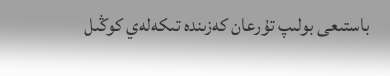باستىعى بولىپ تۇرعان كەزىندە تىكەلەي كوڭىل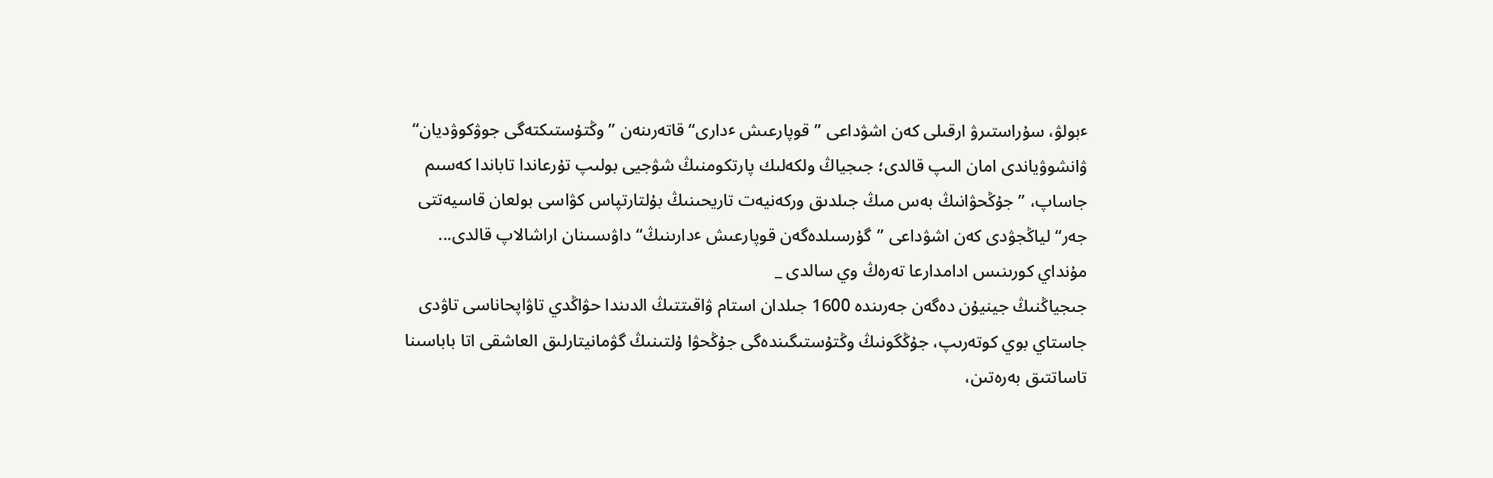ٴبولۋ، سۇراستىرۋ ارقىلى كەن اشۋداعى ”قوپارعىش ٴدارى“ قاتەرىنەن ”وڭتۇستىكتەگى جوۋكوۋديان“ ۋانشوۋياندى امان الىپ قالدى؛ جىجياڭ ولكەلىك پارتكومنىڭ شۋجيى بولىپ تۇرعاندا تاباندا كەسىم جاساپ، ”جۇڭحۋانىڭ بەس مىڭ جىلدىق وركەنيەت تاريحىنىڭ بۇلتارتپاس كۋاسى بولعان قاسيەتتى جەر“ لياڭجۋدى كەن اشۋداعى ”گۇرسىلدەگەن قوپارعىش ٴدارىنىڭ“ داۋىسىنان اراشالاپ قالدى...
مۇنداي كورىنىس ادامدارعا تەرەڭ وي سالدى _
جىجياڭنىڭ جينيۇن دەگەن جەرىندە 1600 جىلدان استام ۋاقىتتىڭ الدىندا حۋاڭدي تاۋاپحاناسى تاۋدى جاستاي بوي كوتەرىپ، جۇڭگونىڭ وڭتۇستىگىندەگى جۇڭحۋا ۇلتىنىڭ گۋمانيتارلىق العاشقى اتا باباسىنا تاساتتىق بەرەتىن،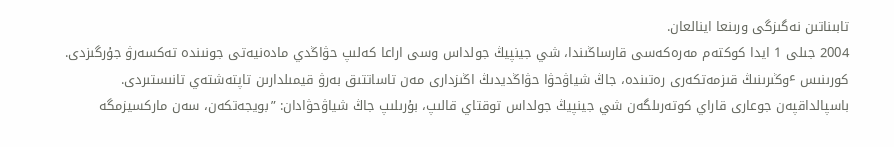تابىناتىن نەگىزگى ورىنعا اينالعان.
2004 جىلى 1 ايدا كوكتەم مەرەكەسى قارساڭىندا، شي جينپيڭ جولداس وسى اراعا كەلىپ حۋاڭدي مادەنيەتى جونىندە تەكسەرۋ جۇرگىزدى. كورىنىس ٴوڭىرىنىڭ قىزمەتكەرى رەتىندە، جاڭ شياۋحۋا حۋاڭديدىڭ اڭىزدارى مەن تاساتتىق بەرۋ قيمىلدارىن تاپتەشتەي تانىستىردى.
باسپالداقپەن جوعارى قاراي كوتەرىلگەن شي جينپيڭ جولداس توقتاي قالىپ، بۇرىلىپ جاڭ شياۋحۋادان: ”بويجەتكەن، سەن ماركسيزمگە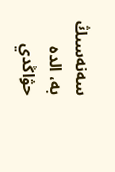سەنەسىڭ بە، الدە حۋاڭدي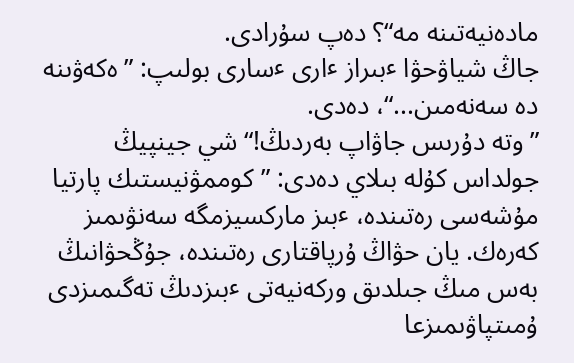مادەنيەتىنە مە“؟ دەپ سۇرادى.
جاڭ شياۋحۋا ٴبىراز ٴارى ٴسارى بولىپ: ”ەكەۋىنە دە سەنەمىن...“، دەدى.
”وتە دۇرىس جاۋاپ بەردىڭ!“ شي جينپيڭ جولداس كۇلە بىلاي دەدى: ”كوممۋنيستىك پارتيا مۇشەسى رەتىندە، ٴبىز ماركسيزمگە سەنۋىمىز كەرەك. يان حۋاڭ ۇرپاقتارى رەتىندە، جۇڭحۋانىڭ بەس مىڭ جىلدىق وركەنيەتى ٴبىزدىڭ تەگىمىزدى ۇمىتپاۋىمىزعا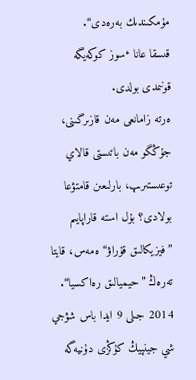مۇمكىندىك بەرەدى“.
قىسقا عانا ٴسوز كوكەيگە قونىمدى بولدى.
ەرتە زامانعى مەن قازىرگىنى، جۇڭگو مەن باتىستى قالاي توعىستىرىپ، بارلىعىن قامتۋعا بولادى؟ بۇل استە قاراپايىم ”فيزيكالىق قۇراۋ“ ەمەس، قايتا تەرەڭ ”حيميالىق رەاكسيا“.
2014 جىلى 9 ايدا باس شۋجي شي جينپيڭ كۇڭزى دۇنيەگە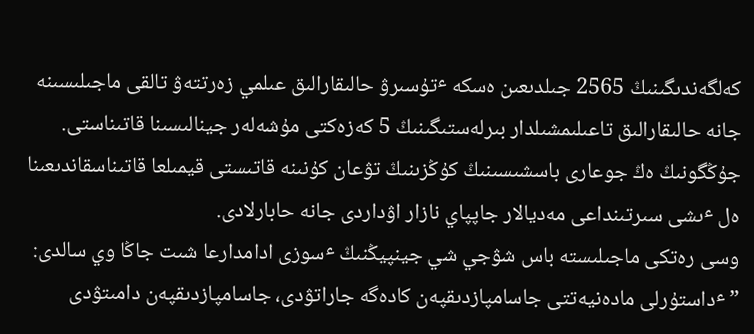كەلگەندىگىنىڭ 2565 جىلدىعىن ەسكە ٴتۇسىرۋ حالىقارالىق عىلمي زەرتتەۋ تالقى ماجىلىسىنە جانە حالىقارالىق تاعىلىمشىلدار بىرلەستىگىنىڭ 5 كەزەكتى مۇشەلەر جينالىسىنا قاتىناستى. جۇڭگونىڭ ەڭ جوعارى باسشىسىنىڭ كۇڭزىنىڭ تۋعان كۇنىنە قاتىستى قيمىلعا قاتىناسقاندىعىنا ەل ٴىشى سىرتىنداعى مەديالار جاپپاي نازار اۋداردى جانە حابارلادى.
وسى رەتكى ماجىلىستە باس شۋجي شي جينپيڭنىڭ ٴسوزى ادامدارعا شىت جاڭا وي سالدى: ”ٴداستۇرلى مادەنيەتتى جاسامپازدىقپەن كادەگە جاراتۋدى، جاسامپازدىقپەن دامىتۋدى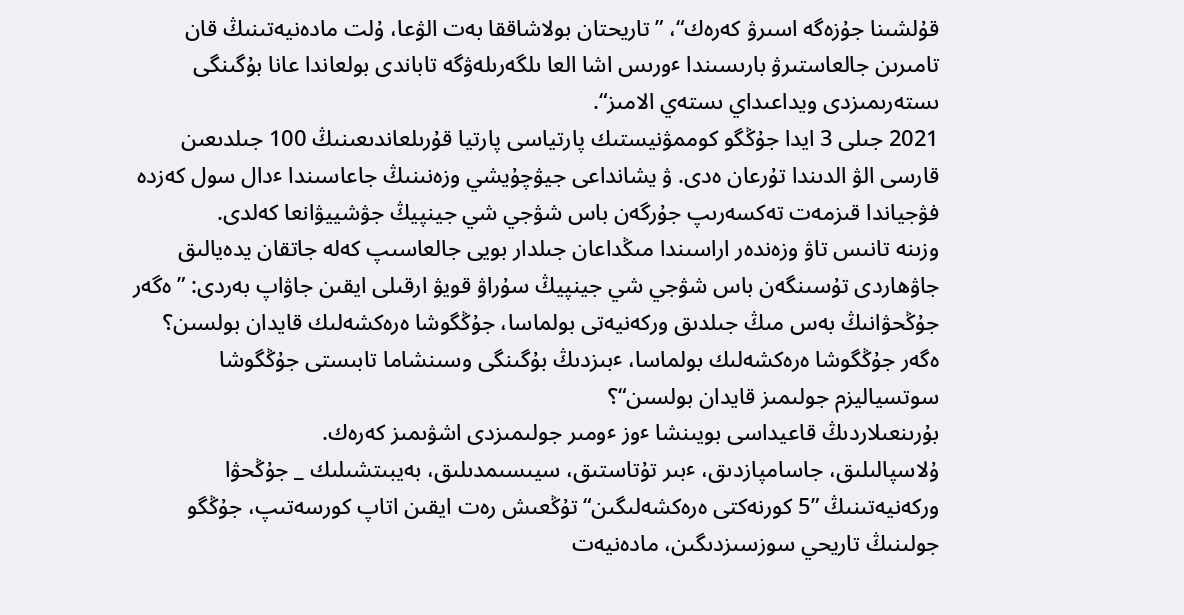قۇلشىنا جۇزەگە اسىرۋ كەرەك“، ”تاريحتان بولاشاققا بەت الۋعا، ۇلت مادەنيەتىنىڭ قان تامىرىن جالعاستىرۋ بارىسىندا ٴورىس اشا العا ىلگەرىلەۋگە تاباندى بولعاندا عانا بۇگىنگى ىستەرىمىزدى ويداعىداي ىستەي الامىز“.
2021 جىلى 3 ايدا جۇڭگو كوممۋنيستىك پارتياسى پارتيا قۇرىلعاندىعىنىڭ 100 جىلدىعىن قارسى الۋ الدىندا تۇرعان ەدى. ۋ يشانداعى جيۋچۇيشي وزەنىنىڭ جاعاسىندا ٴدال سول كەزدە فۋجياندا قىزمەت تەكسەرىپ جۇرگەن باس شۋجي شي جينپيڭ جۋشييۋانعا كەلدى.
وزىنە تانىس تاۋ وزەندەر اراسىندا مىڭداعان جىلدار بويى جالعاسىپ كەلە جاتقان يدەيالىق جاۋھاردى تۇسىنگەن باس شۋجي شي جينپيڭ سۇراۋ قويۋ ارقىلى ايقىن جاۋاپ بەردى: ”ەگەر جۇڭحۋانىڭ بەس مىڭ جىلدىق وركەنيەتى بولماسا، جۇڭگوشا ەرەكشەلىك قايدان بولسىن؟ ەگەر جۇڭگوشا ەرەكشەلىك بولماسا، ٴبىزدىڭ بۇگىنگى وسىنشاما تابىستى جۇڭگوشا سوتسياليزم جولىمىز قايدان بولسىن“؟
بۇرىنعىلاردىڭ قاعيداسى بويىنشا ٴوز ٴومىر جولىمىزدى اشۋىمىز كەرەك.
ۇلاسپالىلىق، جاسامپازدىق، ٴبىر تۇتاستىق، سيىسىمدىلىق، بەيبىتشىلىك _ جۇڭحۋا وركەنيەتىنىڭ ”5 كورنەكتى ەرەكشەلىگىن“ تۇڭعىش رەت ايقىن اتاپ كورسەتىپ، جۇڭگو جولىنىڭ تاريحي سوزسىزدىگىن، مادەنيەت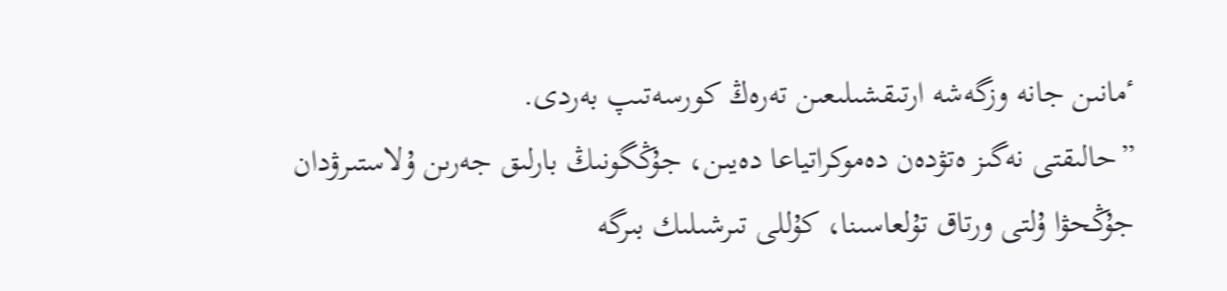ٴمانىن جانە وزگەشە ارتىقشىلىعىن تەرەڭ كورسەتىپ بەردى.
”حالىقتى نەگىز ەتۋدەن دەموكراتياعا دەيىن، جۇڭگونىڭ بارلىق جەرىن ۇلاستىرۋدان جۇڭحۋا ۇلتى ورتاق تۇلعاسىنا، كۇللى تىرشىلىك بىرگە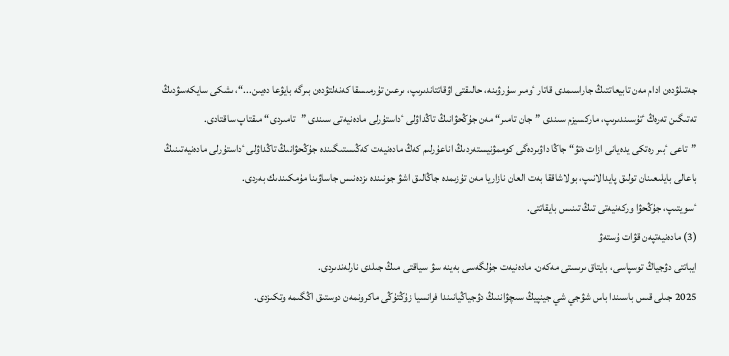جەتىلۋدەن ادام مەن تابيعاتتىڭ جاراسىمدى قاتار ٴومىر سۇرۋىنە، حالىقتى اۋقاتتاندىرىپ، ىرعىن تۇرمىسقا كەنەلتۋدەن بىرگە بايۋعا دەيىن...“، ىشكى سايكەسۋدىڭ تەتىگىن تەرەڭ ٴتۇسىندىرىپ، ماركسيزم سىندى ”جان تامىر“ مەن جۇڭحۋانىڭ تاڭداۋلى ٴداستۇرلى مادەنيەتى سىندى ”تامىردى“ مىقتاپ ساقتادى.
”تاعى ٴبىر رەتكى يدەيانى ازات ەتۋ“ جاڭا داۋىردەگى كوممۋنيستەردىڭ اناعۇرلىم كەڭ مادەنيەت كەڭىستىگىندە جۇڭحۋانىڭ تاڭداۋلى ٴداستۇرلى مادەنيەتىنىڭ باعالى بايلىعىنان تولىق پايدالانىپ، بولاشاققا بەت العان نازاريا مەن تۇزىمدە جاڭالىق اشۋ جونىندە ىزدەنىس جاساۋىنا مۇمكىندىك بەردى.
ٴسويتىپ، جۇڭحۋا وركەنيەتى تىڭ تىنىس بايقاتتى.
(3) مادەنيەتپەن قۋات ۇستەۋ
ايباتتى دۋجياڭ توسپاسى، بايتاق ىرىستى مەكەن. مادەنيەت جۇلگەسى بەينە سۋ سياقتى مىڭ جىلدى نارلەندىردى.
2025 جىلى قىس باسىندا باس شۋجي شي جينپيڭ سىچۋاننىڭ دۋجياڭيانىندا فرانسيا زۇڭتۇڭى ماكرونمەن دوستىق اڭگىمە وتكىزدى.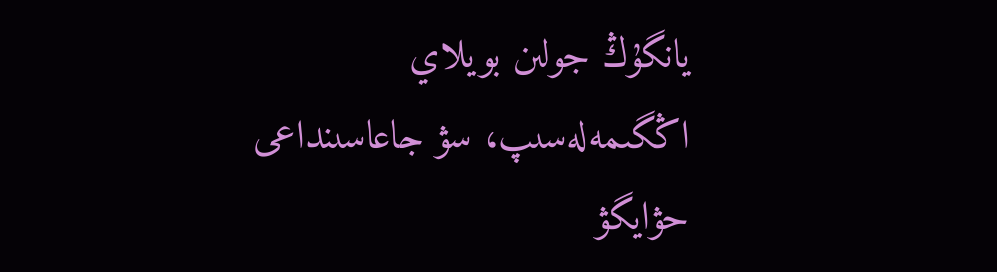يانگۇڭ جولىن بويلاي اڭگىمەلەسىپ، سۋ جاعاسىنداعى حۋايگۋ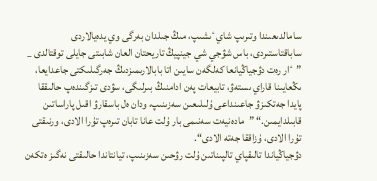سامالدىعىندا وتىرىپ شاي ٴىشىپ، مىڭ جىلدان بەرگى وي يدەيالاردى ساباقتاستىردى، باس شۋجي شي جينپيڭ تاريحتان العان شابىتى جايلى توقتالدى _
”ٴار رەت دۋجياڭيانعا كەلگەن سايىن اتا بابالارىمىزدىڭ جەرگىلىكتى جاعدايعا، ىڭعايىنا قاراي ىستەۋ، تابيعات پەن ادامنىڭ بىرلىگى، سۋدى تىزگىندەپ حالىققا پايدا جەتكىزۋ جاعىنداعى ۇلىلىعىن سەزىنىپ، ودان ەل باسقارۋ اقىل پاراساتىن قابىلدايمىن.“ ”مادەنيەت سەنىمى بار ۇلت عانا تابان تىرەپ تۇرا الادى، ورنىقتى تۇرا الادى، ۇزاققا جەتە الادى“.
دۋجياڭياندا تالىقپاي تالپىناتىن ۇلت رۋحىن سەزىنىپ، تيانتاندا حالىقتى نەگىز ەتكەن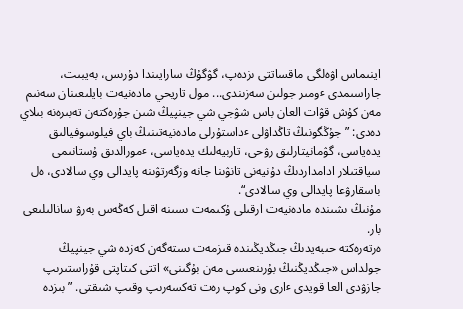اينىماس اۋەلگى ماقساتتى ىزدەپ، گۋگۇڭ سارايىندا دۇرىس، بەيبىت، جاراسىمدى ٴومىر جولىن سەزىندى... مول تاريحي مادەنيەت بايلىعىنان سەنىم مەن كۇش قۋات العان باس شۋجي شي جينپيڭ شىن جۇرەكتەن تەبىرەنە بىلاي دەدى: ”جۇڭگونىڭ تاڭداۋلى ٴداستۇرلى مادەنيەتىنىڭ باي فيلوسوفيالىق يدەياسى، گۋمانيتارلىق رۋحى، تاربيەلىك يدەياسى، ٴمورالدىق ۇستانىمى سياقتىلار ادامداردىڭ دۇنيەنى تانۋىنا جانە وزگەرتۋىنە پايدالى وي سالادى، ەل باسقارۋعا پايدالى وي سالادى“.
مۇنىڭ ىشىندە مادەنيەت ارقىلى ۇكىمەت ىسىنە اقىل كەڭەس بەرۋ سانالىلىعى بار.
ەرتەرەكتە حىبەيدىڭ جىڭديڭىندە قىزمەت ىستەگەن كەزدە شي جينپيڭ جولداس «جىڭديڭنىڭ بۇرىنعىسى مەن بۇگىنى» اتتى كىتاپتى قۇراستىرىپ جازۋدى العا قويدى ٴارى ونى كوپ رەت تەكسەرىپ وقىپ شىقتى. ”بىزدە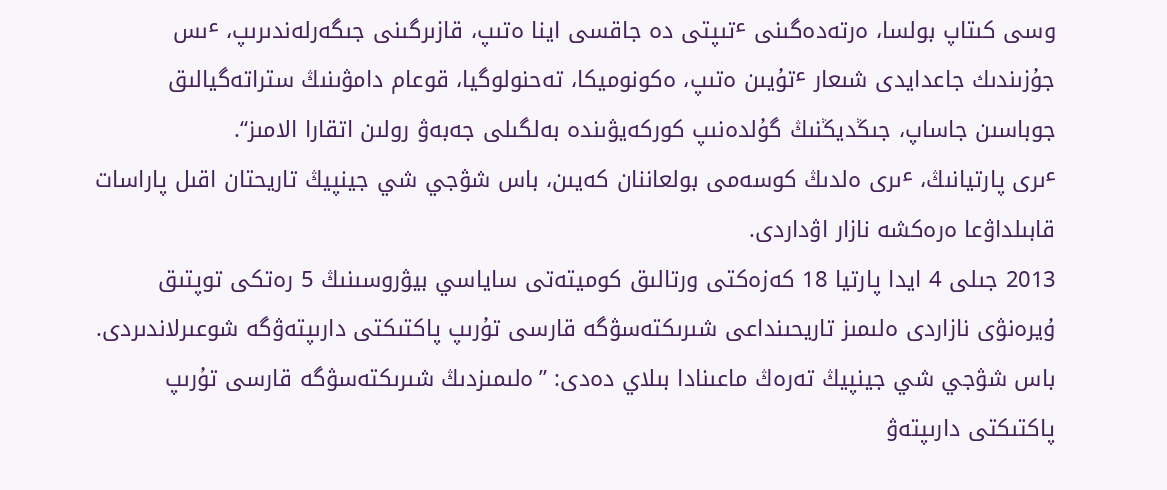وسى كىتاپ بولسا، ەرتەدەگىنى ٴتىپتى دە جاقسى اينا ەتىپ، قازىرگىنى جىگەرلەندىرىپ، ٴىس جۇزىندىك جاعدايدى شىعار ٴتۇيىن ەتىپ، ەكونوميكا، تەحنولوگيا، قوعام دامۋىنىڭ ستراتەگيالىق جوباسىن جاساپ، جىڭديڭنىڭ گۇلدەنىپ كوركەيۋىندە بەلگىلى جەبەۋ رولىن اتقارا الامىز“.
ٴىرى پارتيانىڭ، ٴىرى ەلدىڭ كوسەمى بولعاننان كەيىن، باس شۋجي شي جينپيڭ تاريحتان اقىل پاراسات قابىلداۋعا ەرەكشە نازار اۋداردى.
2013 جىلى 4 ايدا پارتيا 18 كەزەكتى ورتالىق كوميتەتى ساياسي بيۋروسىنىڭ 5 رەتكى توپتىق ۇيرەنۋى نازاردى ەلىمىز تاريحىنداعى شىرىكتەسۋگە قارسى تۇرىپ پاكتىكتى دارىپتەۋگە شوعىرلاندىردى. باس شۋجي شي جينپيڭ تەرەڭ ماعىنادا بىلاي دەدى: ”ەلىمىزدىڭ شىرىكتەسۋگە قارسى تۇرىپ پاكتىكتى دارىپتەۋ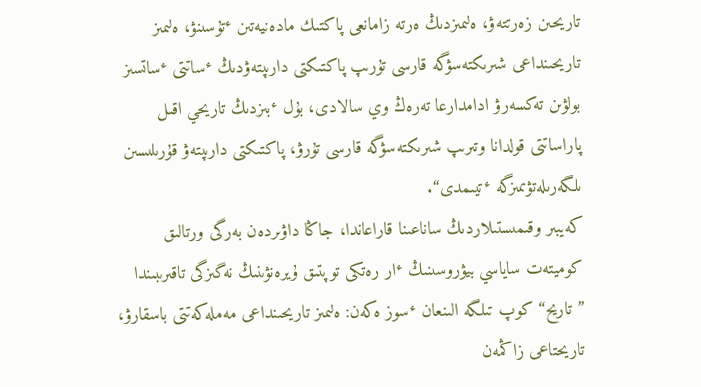تاريحىن زەرتتەۋ، ەلىمىزدىڭ ەرتە زامانعى پاكتىك مادەنيەتىن ٴتۇسىنۋ، ەلىمىز تاريحىنداعى شىرىكتەسۋگە قارسى تۇرىپ پاكتىكتى دارىپتەۋدىڭ ٴساتتى ٴساتسىز بولۋىن تەكسەرۋ ادامدارعا تەرەڭ وي سالادى، بۇل ٴبىزدىڭ تاريحي اقىل پاراساتتى قولدانا وتىرىپ شىرىكتەسۋگە قارسى تۇرۋ، پاكتىكتى دارىپتەۋ قۇرىلىسىن ىلگەرىلەتۋىمىزگە ٴتيىمدى“.
كەيبىر وقىمىستىلاردىڭ ساناعىنا قاراعاندا، جاڭا داۋىردەن بەرگى ورتالىق كوميتەت ساياسي بيۋروسىنىڭ ٴار رەتكى توپتىق ۇيرەنۋىنىڭ نەگىزگى تاقىرىبىندا ”تاريح“ كوپ تىلگە الىنعان ٴسوز ەكەن: ەلىمىز تاريحىنداعى مەملەكەتتى باسقارۋ، تاريحتاعى زاڭمەن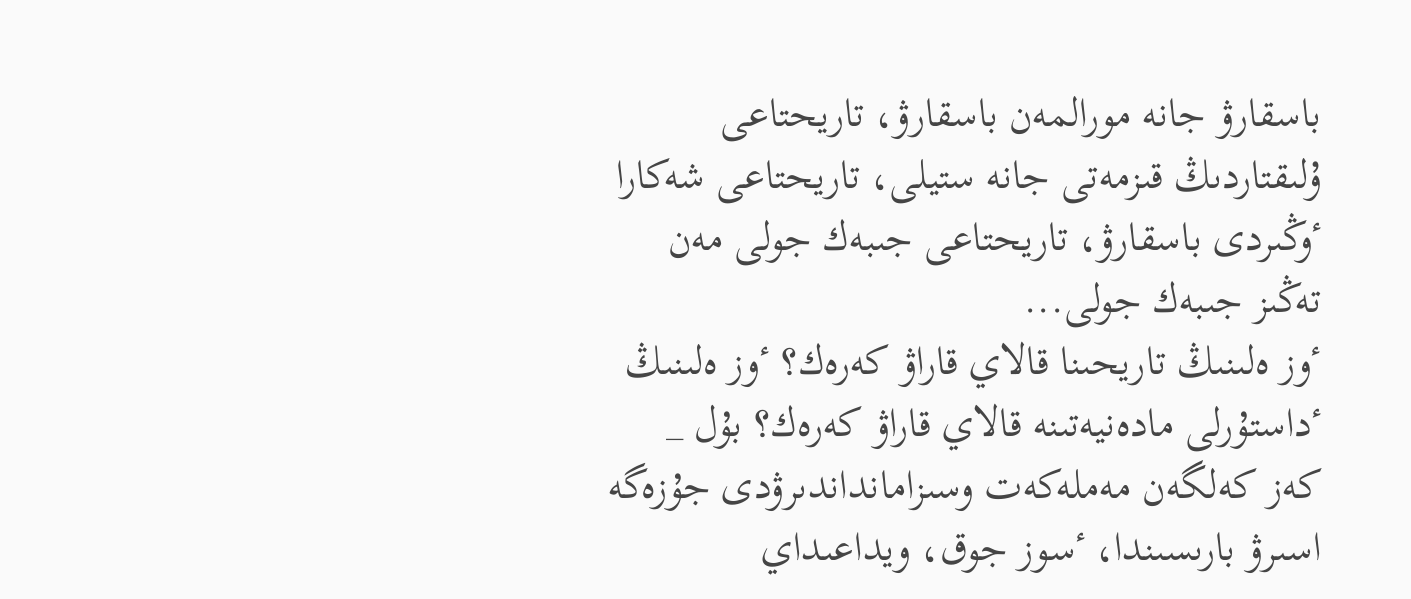باسقارۋ جانە مورالمەن باسقارۋ، تاريحتاعى ۇلىقتاردىڭ قىزمەتى جانە ستيلى، تاريحتاعى شەكارا ٴوڭىردى باسقارۋ، تاريحتاعى جىبەك جولى مەن تەڭىز جىبەك جولى...
ٴوز ەلىنىڭ تاريحىنا قالاي قاراۋ كەرەك؟ ٴوز ەلىنىڭ ٴداستۇرلى مادەنيەتىنە قالاي قاراۋ كەرەك؟ بۇل _ كەز كەلگەن مەملەكەت وسىزامانداندىرۋدى جۇزەگە اسىرۋ بارىسىندا، ٴسوز جوق، ويداعىداي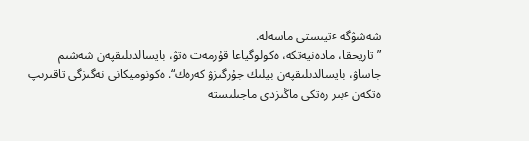شەشۋگە ٴتيىستى ماسەلە.
”تاريحقا، مادەنيەتكە، ەكولوگياعا قۇرمەت ەتۋ، بايسالدىلىقپەن شەشىم جاساۋ، بايسالدىلىقپەن بيلىك جۇرگىزۋ كەرەك“. ەكونوميكانى نەگىزگى تاقىرىپ ەتكەن ٴبىر رەتكى ماڭىزدى ماجىلىستە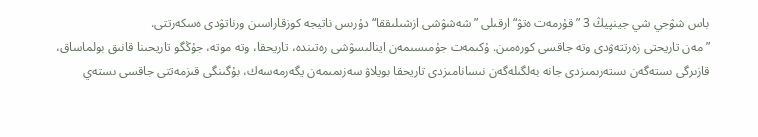باس شۋجي شي جينپيڭ 3 ” قۇرمەت ەتۋ“ ارقىلى ”شەشۋشى ازشىلىققا“ دۇرىس ناتيجە كوزقاراسىن ورناتۋدى ەسكەرتتى.
”مەن تاريحتى زەرتتەۋدى وتە جاقسى كورەمىن. ۇكىمەت جۇمىسىمەن اينالىسۋشى رەتىندە، تاريحقا، وتە موتە، جۇڭگو تاريحىنا قانىق بولماساق، قازىرگى ىستەگەن ىستەرىمىزدى جانە بەلگىلەگەن نىسانامىزدى تاريحقا بويلاۋ سەزىمىمەن يگەرمەسەك، بۇگىنگى قىزمەتتى جاقسى ىستەي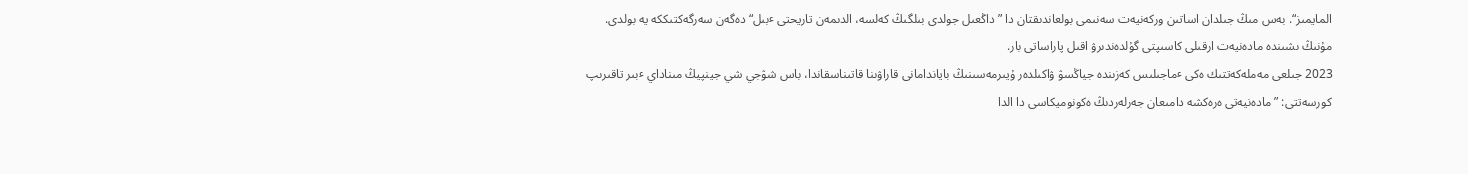المايمىز“. بەس مىڭ جىلدان اساتىن وركەنيەت سەنىمى بولعاندىقتان دا ”داڭعىل جولدى بىلگىڭ كەلسە، الدىمەن تاريحتى ٴبىل“ دەگەن سەرگەكتىككە يە بولدى.
مۇنىڭ ىشىندە مادەنيەت ارقىلى كاسىپتى گۇلدەندىرۋ اقىل پاراساتى بار.
2023 جىلعى مەملەكەتتىك ەكى ٴماجىلىس كەزىندە جياڭسۋ ۋاكىلدەر ۇيىرمەسىنىڭ باياندامانى قاراۋىنا قاتىناسقاندا، باس شۋجي شي جينپيڭ مىناداي ٴبىر تاقىرىپ كورسەتتى: ”مادەنيەتى ەرەكشە دامىعان جەرلەردىڭ ەكونوميكاسى دا الدا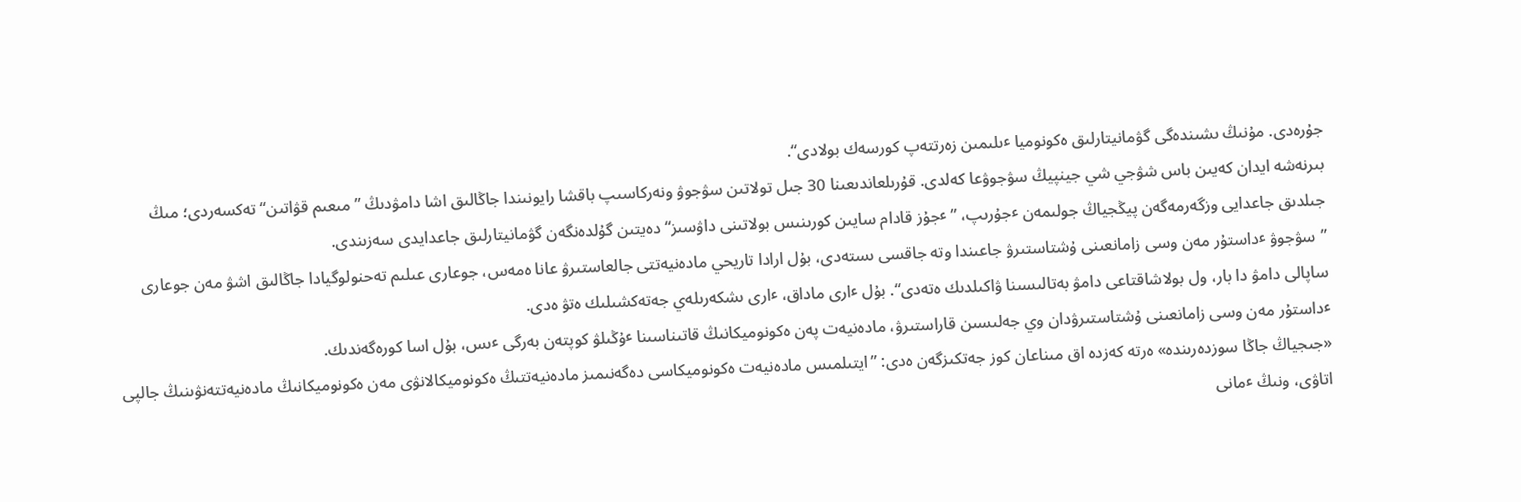جۇرەدى. مۇنىڭ ىشىندەگى گۋمانيتارلىق ەكونوميا ٴىلىمىن زەرتتەپ كورسەك بولادى“.
بىرنەشە ايدان كەيىن باس شۋجي شي جينپيڭ سۋجوۋعا كەلدى. قۇرىلعاندىعىنا 30 جىل تولاتىن سۋجوۋ ونەركاسىپ باقشا رايونىندا جاڭالىق اشا دامۋدىڭ ”مىعىم قۋاتىن“ تەكسەردى؛ مىڭ جىلدىق جاعدايى وزگەرمەگەن پيڭجياڭ جولىمەن ٴجۇرىپ، ”ٴجۇز قادام سايىن كورىنىس بولاتىنى داۋسىز“ دەيتىن گۇلدەنگەن گۋمانيتارلىق جاعدايدى سەزىندى.
”سۋجوۋ ٴداستۇر مەن وسى زامانعىنى ۇشتاستىرۋ جاعىندا وتە جاقسى ىستەدى، بۇل ارادا تاريحي مادەنيەتتى جالعاستىرۋ عانا ەمەس، جوعارى عىلىم تەحنولوگيادا جاڭالىق اشۋ مەن جوعارى ساپالى دامۋ دا بار، ول بولاشاقتاعى دامۋ بەتالىسىنا ۋاكىلدىك ەتەدى“. بۇل ٴارى ماداق، ٴارى ىشكەرىلەي جەتەكشىلىك ەتۋ ەدى.
ٴداستۇر مەن وسى زامانعىنى ۇشتاستىرۋدان وي جەلىسىن قاراستىرۋ، مادەنيەت پەن ەكونوميكانىڭ قاتىناسىنا ٴۇڭىلۋ كوپتەن بەرگى ٴىس، بۇل اسا كورەگەندىك.
«جىجياڭ جاڭا سوزدەرىندە» ەرتە كەزدە اق مىناعان كوز جەتكىزگەن ەدى: ”ايتىلمىس مادەنيەت ەكونوميكاسى دەگەنىمىز مادەنيەتتىڭ ەكونوميكالانۋى مەن ەكونوميكانىڭ مادەنيەتتەنۋىنىڭ جالپى اتاۋى، ونىڭ ٴمانى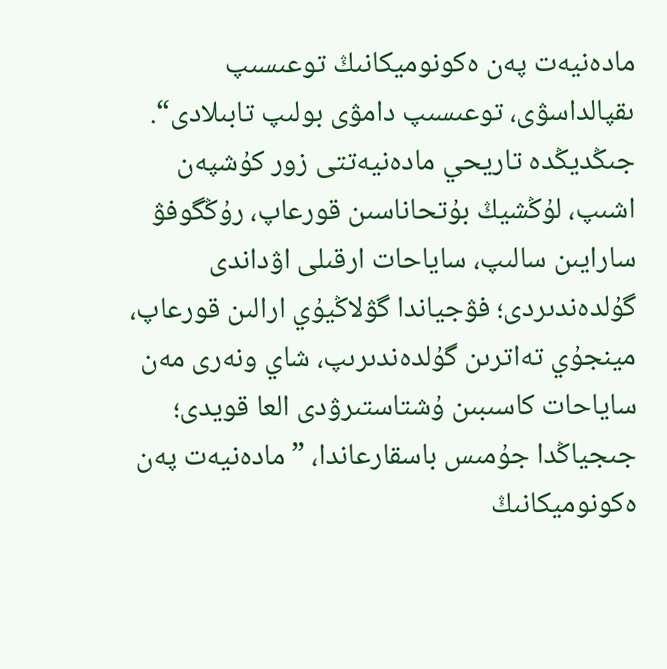مادەنيەت پەن ەكونوميكانىڭ توعىسىپ ىقپالداسۋى، توعىسىپ دامۋى بولىپ تابىلادى“.
جىڭديڭدە تاريحي مادەنيەتتى زور كۇشپەن اشىپ، لۇڭشيڭ بۇتحاناسىن قورعاپ، رۇڭگوفۋ سارايىن سالىپ، ساياحات ارقىلى اۋداندى گۇلدەندىردى؛ فۋجياندا گۋلاڭيۇي ارالىن قورعاپ، مينجۇي تەاترىن گۇلدەندىرىپ، شاي ونەرى مەن ساياحات كاسىبىن ۇشتاستىرۋدى العا قويدى؛ جىجياڭدا جۇمىس باسقارعاندا، ”مادەنيەت پەن ەكونوميكانىڭ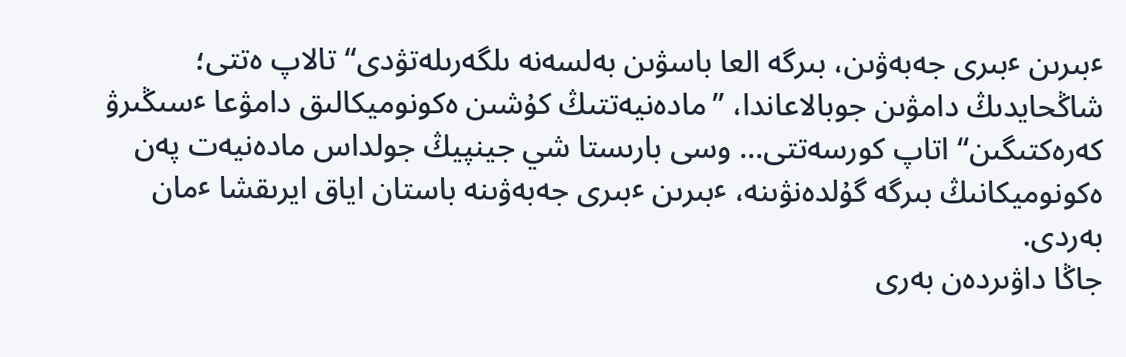ٴبىرىن ٴبىرى جەبەۋىن، بىرگە العا باسۋىن بەلسەنە ىلگەرىلەتۋدى“ تالاپ ەتتى؛ شاڭحايدىڭ دامۋىن جوبالاعاندا، ”مادەنيەتتىڭ كۇشىن ەكونوميكالىق دامۋعا ٴسىڭىرۋ كەرەكتىگىن“ اتاپ كورسەتتى... وسى بارىستا شي جينپيڭ جولداس مادەنيەت پەن ەكونوميكانىڭ بىرگە گۇلدەنۋىنە، ٴبىرىن ٴبىرى جەبەۋىنە باستان اياق ايرىقشا ٴمان بەردى.
جاڭا داۋىردەن بەرى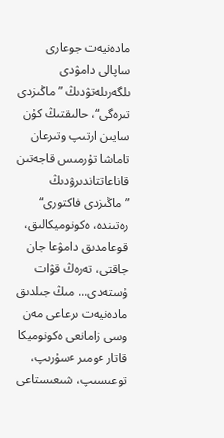مادەنيەت جوعارى ساپالى دامۋدى ىلگەرىلەتۋدىڭ ”ماڭىزدى تىرەگى“، حالىقتىڭ كۇن سايىن ارتىپ وتىرعان تاماشا تۇرمىس قاجەتىن قاناعاتتاندىرۋدىڭ ”ماڭىزدى فاكتورى“ رەتىندە، ەكونوميكالىق، قوعامدىق دامۋعا جان جاقتى، تەرەڭ قۋات ۇستەدى... مىڭ جىلدىق مادەنيەت ىرعاعى مەن وسى زامانعى ەكونوميكا قاتار ٴومىر ٴسۇرىپ، توعىسىپ، شىعىستاعى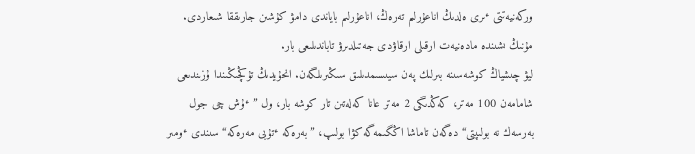وركەنيەتتى ٴىرى ەلدىڭ اناعۇرلىم تەرەڭ، اناعۇرلىم باياندى دامۋ كۇشىن جارىققا شىعاردى.
مۇنىڭ ىشىندە مادەنيەت ارقىلى ارقاۋدى جەتىلدىرۋ تاباندىلىعى بار.
ليۋ چىشياڭ كوشەسىنە بىرلىك پەن سيىسىمدىلىق سىڭىرىلگەن. انحۇيدىڭ تۇڭچىڭىندا ۇزىندىعى شامامەن 100 مەتر، كەڭدىگى 2 مەتر عانا كەلەتىن تار كوشە بار، ول ”ٴۇش چى جول بەرسەك نە بولىپتى“ دەگەن تاماشا اڭگىمەگە كۋا بولىپ، ”بەرەكە ٴتۇبى مەرەكە“ سىندى ٴومىر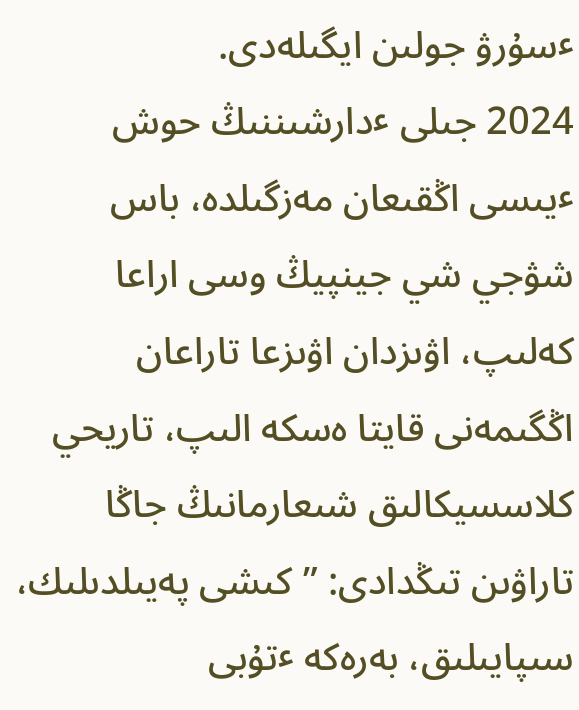ٴسۇرۋ جولىن ايگىلەدى.
2024 جىلى ٴدارشىننىڭ حوش ٴيىسى اڭقىعان مەزگىلدە، باس شۋجي شي جينپيڭ وسى اراعا كەلىپ، اۋىزدان اۋىزعا تاراعان اڭگىمەنى قايتا ەسكە الىپ، تاريحي كلاسسيكالىق شىعارمانىڭ جاڭا تاراۋىن تىڭدادى: ”كىشى پەيىلدىلىك، سىپايىلىق، بەرەكە ٴتۇبى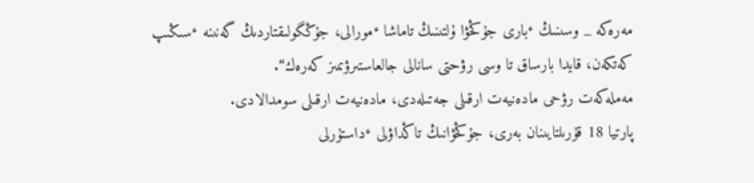مەرەكە _ وسىنىڭ ٴبارى جۇڭحۋا ۇلتىنىڭ تاماشا ٴمورالى، جۇڭگولىقتاردىڭ گەنىنە ٴسىڭىپ كەتكەن، قايدا بارساق تا وسى رۋحتى سانالى جالعاستىرۋىمىز كەرەك“.
مەملەكەت رۋحى مادەنيەت ارقىلى جەتىلەدى، مادەنيەت ارقىلى سومدالادى.
پارتيا 18 قۇرىلتايىنان بەرى، جۇڭحۋانىڭ تاڭداۋلى ٴداستۇرلى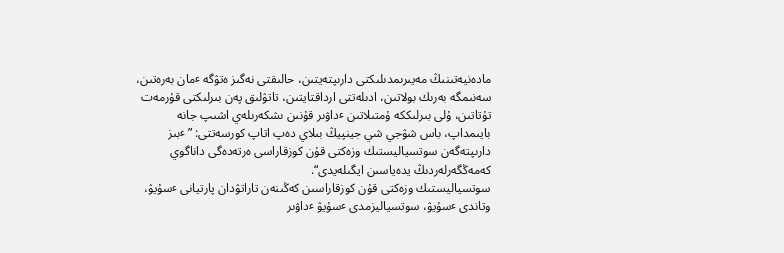مادەنيەتىنىڭ مەيىرىمدىلىكتى دارىپتەيتىن، حالىقتى نەگىز ەتۋگە ٴمان بەرەتىن، سەنىمگە بەرىك بولاتىن، ادىلەتتى ارداقتايتىن، تاتۋلىق پەن بىرلىكتى قۇرمەت تۇتاتىن، ۇلى بىرلىككە ۇمتىلاتىن ٴداۋىر قۇنىن ىشكەرىلەي اشىپ جانە بايىمداپ، باس شۋجي شي جينپيڭ بىلاي دەپ اتاپ كورسەتتى: ”ٴبىز دارىپتەگەن سوتسياليستىك وزەكتى قۇن كوزقاراسى ەرتەدەگى داناگوي كەمەڭگەرلەردىڭ يدەياسىن ايگىلەيدى“.
سوتسياليستىك وزەكتى قۇن كوزقاراسىن كەڭىنەن تاراتۋدان پارتيانى ٴسۇيۋ، وتاندى ٴسۇيۋ، سوتسياليزمدى ٴسۇيۋ ٴداۋىر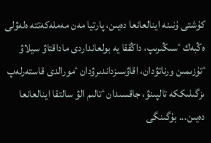كۇشتى ۇنىنە اينالعانعا دەيىن، پارتيا مەن مەملەكەتتە ەلەۋلى ەڭبەك ٴسىڭىرىپ، داڭققا يە بولعانداردى ماداقتاۋ سيلاۋ ٴتۇزىمىن ورناتۋدان، اقاۋسىزداندىرۋدان ٴمورالدى قاستەرلەپ ىزگىلىككە تالپىنۋ، جاقسىدان ٴتالىم الۋ سالتقا اينالعانعا دەيىن... بۇگىنگى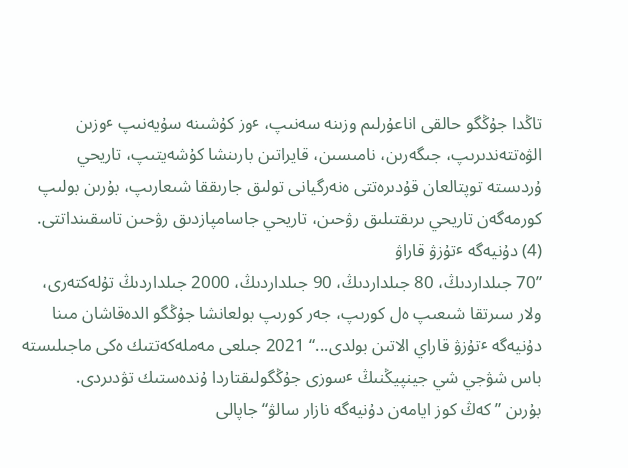تاڭدا جۇڭگو حالقى اناعۇرلىم وزىنە سەنىپ، ٴوز كۇشىنە سۇيەنىپ ٴوزىن الۋەتتەندىرىپ، جىگەرىن، نامىسىن، قايراتىن بارىنشا كۇشەيتىپ، تاريحي ۇردىستە توپتالعان قۇدىرەتتى ەنەرگيانى تولىق جارىققا شىعارىپ، بۇرىن بولىپ كورمەگەن تاريحي ىرىقتىلىق رۋحىن، تاريحي جاسامپازدىق رۋحىن تاسقىنداتتى.
(4) دۇنيەگە ٴتۇزۋ قاراۋ
”70 جىلداردىڭ، 80 جىلداردىڭ، 90 جىلداردىڭ، 2000 جىلداردىڭ تۇلەكتەرى، ولار سىرتقا شىعىپ ەل كورىپ، جەر كورىپ بولعانشا جۇڭگو الدەقاشان مىنا دۇنيەگە ٴتۇزۋ قاراي الاتىن بولدى...“ 2021 جىلعى مەملەكەتتىك ەكى ماجىلىستە باس شۋجي شي جينپيڭنىڭ ٴسوزى جۇڭگولىقتاردا ۇندەستىك تۋدىردى.
بۇرىن ”كەڭ كوز ايامەن دۇنيەگە نازار سالۋ“ جاپالى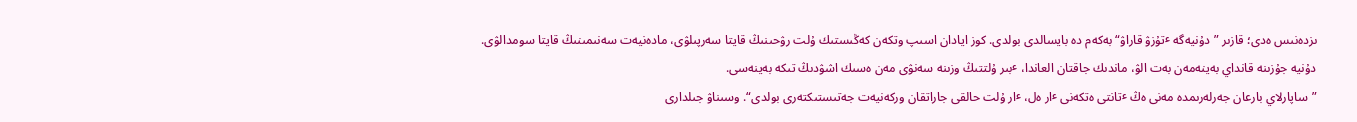ىزدەنىس ەدى؛ قازىر ”دۇنيەگە ٴتۇزۋ قاراۋ“ بەكەم دە بايسالدى بولدى. كوز ايادان اسىپ وتكەن كەڭىستىك ۇلت رۋحىنىڭ قايتا سەرپىلۋى، مادەنيەت سەنىمىنىڭ قايتا سومدالۋى.
دۇنيە جۇزىنە قانداي بەينەمەن بەت الۋ، ماندىك جاقتان العاندا، ٴبىر ۇلتتىڭ وزىنە سەنۋى مەن ەسىك اشۋدىڭ تىكە بەينەسى.
”ساپارلاي بارعان جەرلەرىمدە مەنى ەڭ ٴتانتى ەتكەنى ٴار ەل، ٴار ۇلت حالقى جاراتقان وركەنيەت جەتىستىكتەرى بولدى“. وسىناۋ جىلدارى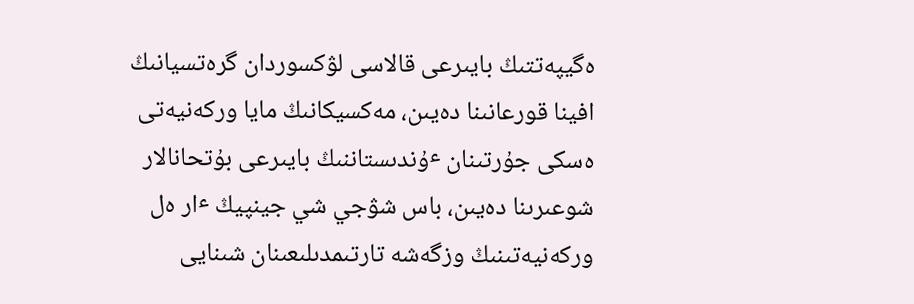ەگيپەتتىڭ بايىرعى قالاسى لۋكسوردان گرەتسيانىڭ افينا قورعانىنا دەيىن، مەكسيكانىڭ مايا وركەنيەتى ەسكى جۇرتىنان ٴۇندىستاننىڭ بايىرعى بۇتحانالار شوعىرىنا دەيىن، باس شۋجي شي جينپيڭ ٴار ەل وركەنيەتىنىڭ وزگەشە تارتىمدىلىعىنان شىنايى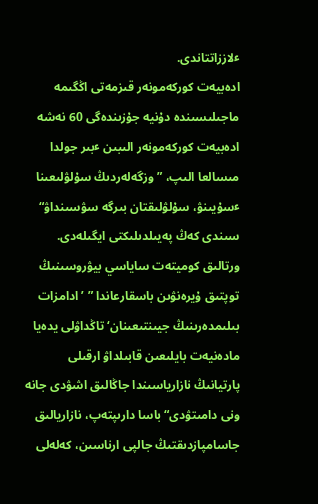ٴلاززاتتاندى.
ادەبيەت كوركەمونەر قىزمەتى اڭگىمە ماجىلىسىندە دۇنيە جۇزىندەگى 60 نەشە ادەبيەت كوركەمونەر الىبىن ٴبىر جولدا مىسالعا الىپ، ”وزگەلەردىڭ سۇلۋلىعىنا ٴسۇيىنۋ، سۇلۋلىقتان بىرگە سۋسىنداۋ“ سىندى كەڭ پەيىلدىلىكتى ايگىلەدى. ورتالىق كوميتەت ساياسي بيۋروسىنىڭ توپتىق ۇيرەنۋىن باسقارعاندا ” ’ادامزات بىلىمدەرىنىڭ جيىنتىعىنان‘ تاڭداۋلى يدەيا مادەنيەت بايلىعىن قابىلداۋ ارقىلى پارتيانىڭ نازارياسىندا جاڭالىق اشۋدى جانە ونى دامىتۋدى“ باسا دارىپتەپ، نازاريالىق جاسامپازدىقتىڭ جالپى ارناسىن، كەلەلى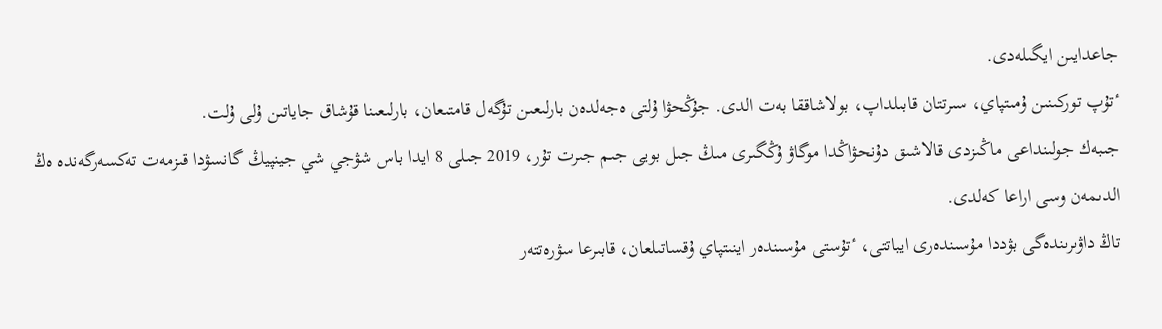جاعدايىن ايگىلەدى.
ٴتۇپ توركىنىن ۇمىتپاي، سىرتتان قابىلداپ، بولاشاققا بەت الدى. جۇڭحۋا ۇلتى ەجەلدەن بارلىعىن تۇگەل قامتىعان، بارلىعىنا قۇشاق جاياتىن ۇلى ۇلت.
جىبەك جولىنداعى ماڭىزدى قالاشىق دۇنحۋاڭدا موگاۋ ۇڭگىرى مىڭ جىل بويى جىم جىرت تۇر، 2019 جىلى 8 ايدا باس شۋجي شي جينپيڭ گانسۋدا قىزمەت تەكسەرگەندە ەڭ الدىمەن وسى اراعا كەلدى.
تاڭ داۋىرىندەگى بۋددا مۇسىندەرى ايباتتى، ٴتۇستى مۇسىندەر اينىتپاي ۇقساتىلعان، قابىرعا سۋرەتتەر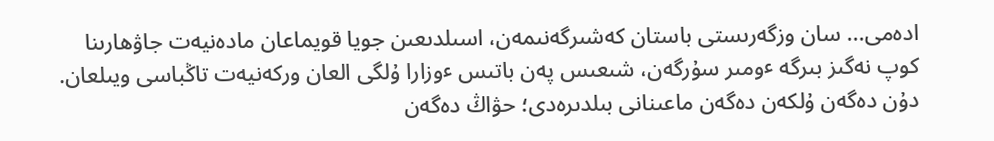ادەمى... سان وزگەرىستى باستان كەشىرگەنىمەن، اسىلدىعىن جويا قويماعان مادەنيەت جاۋھارىنا كوپ نەگىز بىرگە ٴومىر سۇرگەن، شىعىس پەن باتىس ٴوزارا ۇلگى العان وركەنيەت تاڭباسى ويىلعان.
دۇن دەگەن ۇلكەن دەگەن ماعىنانى بىلدىرەدى؛ حۋاڭ دەگەن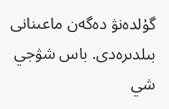گۇلدەنۋ دەگەن ماعىنانى بىلدىرەدى. باس شۋجي شي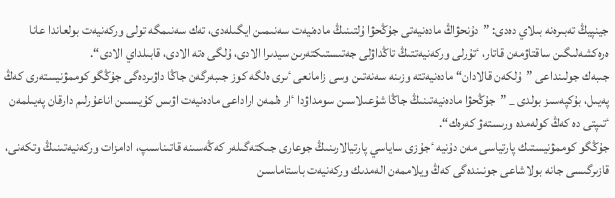جينپيڭ تەبىرەنە بىلاي دەدى: ”دۇنحۋاڭ مادەنيەتى جۇڭحۋا ۇلتىنىڭ مادەنيەت سەنىمىن ايگىلەدى، تەك سەنىمگە تولى وركەنيەت بولعاندا عانا ەرەكشەلىگىن ساقتاۋمەن قاتار، ٴتۇرلى وركەنيەتتىڭ تاڭداۋلى جەتىستىكتەرىن سيدىرا الادى، ۇلگى ەتە الادى، قابىلداي الادى“.
جىبەك جولىنداعى ”ۇلكەن قالادان“ مادەنيەتتە وزىنە سەنەتىن وسى زامانعى ٴىرى ەلگە كوز جىبەرگەن جاڭا داۋىردەگى جۇڭگو كوممۋنيستەرى كەڭ پەيىل، بۇكپەسىز بولدى _ ”جۇڭحۋا مادەنيەتىنىڭ جاڭا شۇعىلاسىن سومداۋدا ٴار ەلمەن اراداعى مادەنيەت اۋىس كۇيىسىن اناعۇرلىم دارقان پەيىلمەن ٴتىپتى دە كەڭ كولەمدە ورىستەۋ كەرەك“.
جۇڭگو كوممۋنيستىك پارتياسى مەن دۇنيە ٴجۇزى ساياسي پارتيالارىنىڭ جوعارى جىكتەگىلەر كەڭەسىنە قاتىناسىپ، ادامزات وركەنيەتىنىڭ وتكەنى، قازىرگىسى جانە بولاشاعى جونىندەگى كەڭ ويلاممەن الەمدىك وركەنيەت باستاماسىن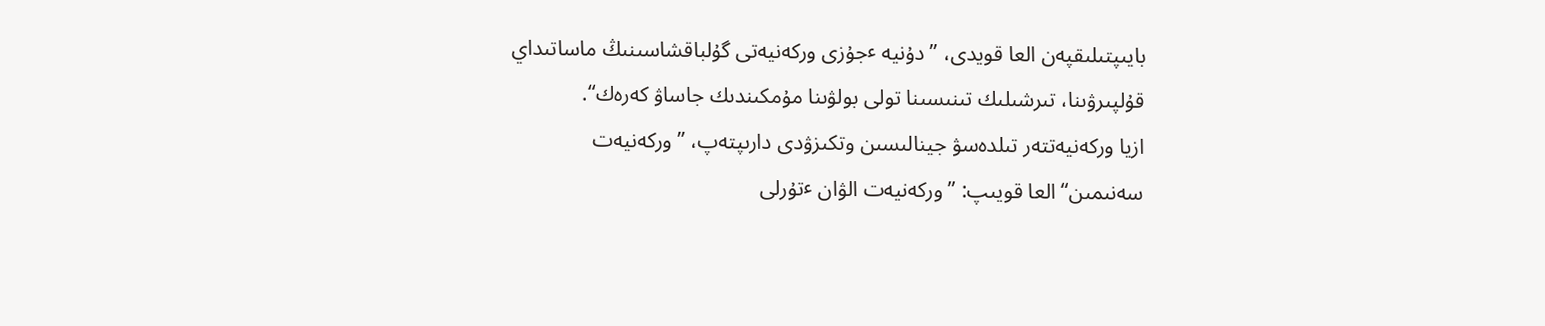بايىپتىلىقپەن العا قويدى، ”دۇنيە ٴجۇزى وركەنيەتى گۇلباقشاسىنىڭ ماساتىداي قۇلپىرۋىنا، تىرشىلىك تىنىسىنا تولى بولۋىنا مۇمكىندىك جاساۋ كەرەك“.
ازيا وركەنيەتتەر تىلدەسۋ جينالىسىن وتكىزۋدى دارىپتەپ، ”وركەنيەت سەنىمىن“ العا قويىپ: ”وركەنيەت الۋان ٴتۇرلى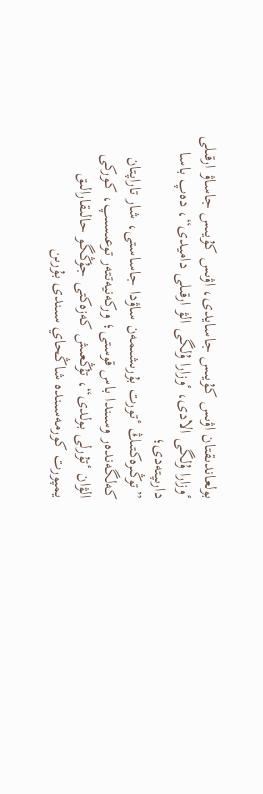بولعاندىقتان اۋىس كۇيىس جاسايدى، اۋىس كۇيىس جاساۋ ارقىلى ٴوزارا ۇلگى الادى، ٴوزارا ۇلگى الۋ ارقىلى داميدى“، دەپ باسا دارىپتەدى؛
”توڭىرەكتىڭ ٴتورت بۇرىشىمەن ساۋدا جاساستى، شار تاراپتان كەلگەندەر وسىندا باس قوستى؛ وركەنيەتتەر توعىسىپ، كوركى الۋان ٴتۇرلى بولدى“، تۇڭعىش كەزەكتى جۇڭگو حالىقارالىق يمپورت كورمەسىندە شاڭحاي سىندى بۇرىن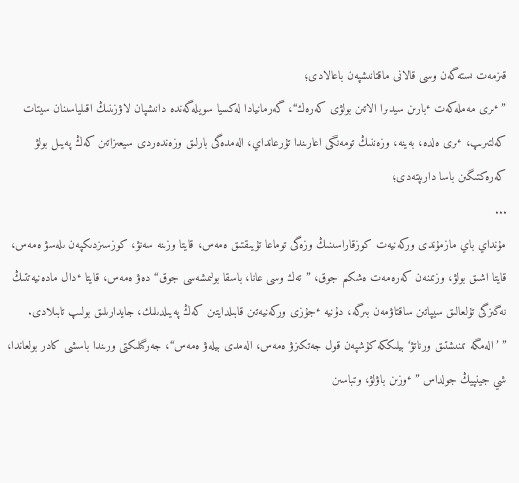قىزمەت ىستەگەن وسى قالانى ماقتانىشپەن باعالادى؛
”ٴىرى مەملەكەت ٴبارىن سيدىرا الاتىن بولۋى كەرەك“، گەرمانيادا لەكسيا سويلەگەندە دانىشپان لاۋزىنىڭ اقىلياسىنان سيتات كەلتىرىپ، ٴىرى ەلدە، بەينە، وزەننىڭ تومەنگى اعارىندا تۇرعانداي، الەمدەگى بارلىق وزەندەردى سيعىزاتىن كەڭ پەيىل بولۋ كەرەكتىگىن باسا دارىپتەدى؛
...
مۇنداي باي مازمۇندى وركەنيەت كوزقاراسىنىڭ وزەگى توماعا تۇيىقتىق ەمەس، قايتا وزىنە سەنۋ، كوزسىزدىكپەن ىلەسۋ ەمەس، قايتا اشىق بولۋ، وزىمنەن كەرەمەت ەشكىم جوق، ”تەك وسى عانا، باسقا بولىمشەسى جوق“ دەۋ ەمەس، قايتا ٴدال مادەنيەتتىڭ نەگىزگى تۇلعالىق سيپاتىن ساقتاۋمەن بىرگە، دۇنيە ٴجۇزى وركەنيەتىن قابىلدايتىن كەڭ پەيىلدىلىك، جايدارىلىق بولىپ تابىلادى.
” ’الەمگە تىنىشتىق ورناتۋ‘ بيلىككە كۇشپەن قول جەتكىزۋ ەمەس، الەمدى بيلەۋ ەمەس“، جەرگىلىكتى ورىندا باسشى كادر بولعاندا، شي جينپيڭ جولداس ”ٴوزىن باۋلۋ، وتباسىن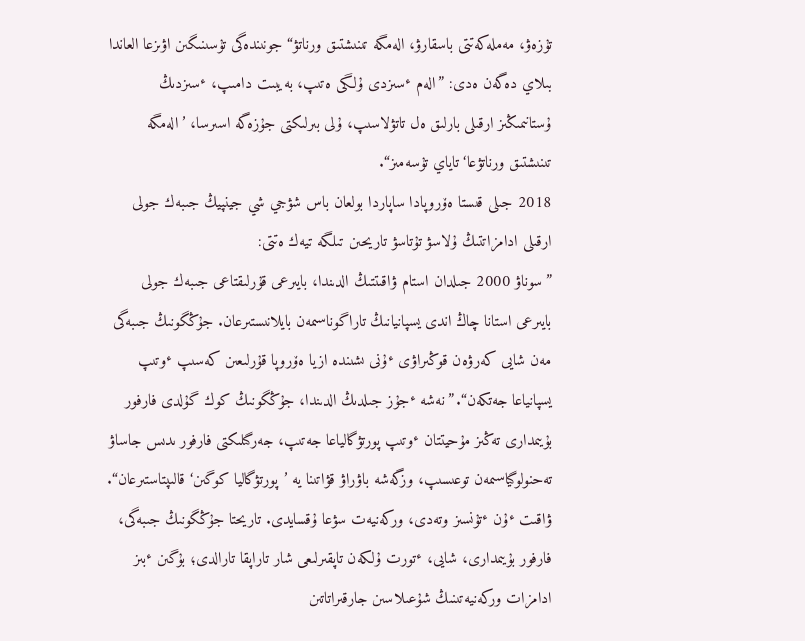تۇزەۋ، مەملەكەتتى باسقارۋ، الەمگە تىنىشتىق ورناتۋ“ جونىندەگى تۇسىنىگىن اۋىزعا العاندا بىلاي دەگەن ەدى: ”الەم ٴسىزدى ۇلگى ەتىپ، بەيبىت دامىپ، ٴسىزدىڭ ۇستانىمىڭىز ارقىلى بارلىق ەل تاتۋلاسىپ، ۇلى بىرلىكتى جۇزەگە اسىرسا، ’الەمگە تىنىشتىق ورناتۋعا‘ تاياي تۇسەمىز“.
2018 جىلى قىستا ەۆروپادا ساپاردا بولعان باس شۋجي شي جينپيڭ جىبەك جولى ارقىلى ادامزاتتىڭ ۇلاسۋ تۇتاسۋ تاريحىن تىلگە تيەك ەتتى:
”سوناۋ 2000 جىلدان استام ۋاقىتتىڭ الدىندا، بايىرعى قۇرلىقتاعى جىبەك جولى بايىرعى استانا چاڭ اندى يسپانيانىڭ تاراگوناسىمەن بايلانىستىرعان. جۇڭگونىڭ جىبەگى مەن شايى كەرۋەن قوڭىراۋى ٴۇنى ىشىندە ازيا ەۆروپا قۇرلىعىن كەسىپ ٴوتىپ يسپانياعا جەتكەن“. ”نەشە ٴجۇز جىلدىڭ الدىندا، جۇڭگونىڭ كوك گۇلدى فارفور بۇيىمدارى تەڭىز مۇحيتتان ٴوتىپ پورتۋگالياعا جەتىپ، جەرگىلىكتى فارفور ىدىس جاساۋ تەحنولوگياسىمەن توعىسىپ، وزگەشە باۋراۋ قۋاتىنا يە ’پورتۋگاليا كوگىن‘ قالىپتاستىرعان“.
ۋاقىت ٴۇن ٴتۇنسىز وتەدى، وركەنيەت سۋعا ۇقسايدى. تاريحتا جۇڭگونىڭ جىبەگى، فارفور بۇيىمدارى، شايى، ٴتورت ۇلكەن تاپقىرلىعى شار تاراپقا تارالدى؛ بۇگىن ٴبىز ادامزات وركەنيەتىنىڭ شۇعىلاسىن جارقىراتاتىن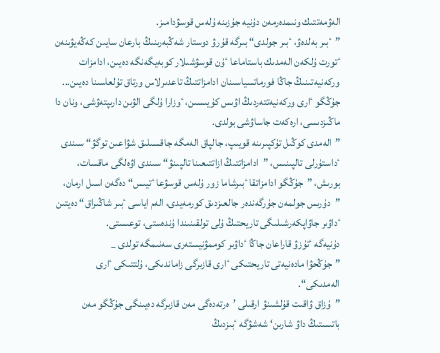الەۋمەتتىك ونىمدەرمەن دۇنيە جۇزىنە ۇلەس قوسۋدامىز.
”ٴبىر بەلدەۋ، ٴبىر جولدى“ بىرگە قۇرۋ دوستار شەڭبەرىنىڭ بارعان سايىن كەڭەيۋىنەن ٴتورت ۇلكەن الەمدىك باستاماعا ٴۇن قوسۋشىلار كوبەيگەنگە دەيىن، ادامزات وركەنيەتىنىڭ جاڭا فورماتسياسىنان ادامزاتتىڭ تاعدىرلاس ورتاق تۇلعاسىنا دەيىن... جۇڭگو ٴارى وركەنيەتتەردىڭ اۋىس كۇيىسىن، ٴوزارا ۇلگى الۋىن دارىپتەۋشى، ونان دا ماڭىزدىسى، ارەكەت جاساۋشى بولدى.
”الەمدى كوڭىل تۇكپىرىنە قويىپ، جالپاق الەمگە جاقسىلىق شۋاعىن توگۋ“ سىندى ٴداستۇرلى تالپىنىس، ”ادامزاتتىڭ ازاتتىعىنا تالپىنۋ“ سىندى اۋەلگى ماقسات، بورىش، ”جۇڭگو ادامزاتقا ٴبىرشاما زور ۇلەس قوسۋعا ٴتيىس“ دەگەن اسىل ارمان، ”دۇرىس جولمەن جۇرگەندەر جالعىزدىق كورمەيدى، الەم اياسى ٴبىر شاڭىراق“ دەيتىن ٴداۋىر جاۋاپكەرشىلىگى تاريحتىڭ ۇلى تولقىنىندا ۇندەستى، توعىستى.
دۇنيەگە ٴتۇزۋ قاراعان جاڭا ٴداۋىر كوممۋنيستەرى سەنىمگە تولدى _
”جۇڭحۋا مادەنيەتى تاريحتىكى ٴارى قازىرگى زاماندىكى، ۇلتتىكى ٴارى الەمدىكى“.
”ۇزاق ۋاقىت قۇلشىنۋ ارقىلى ’ەرتەدەگى مەن قازىرگە دەيىنگى جۇڭگو مەن باتىستىڭ داۋ شارىن‘ شەشۋگە ٴبىزدىڭ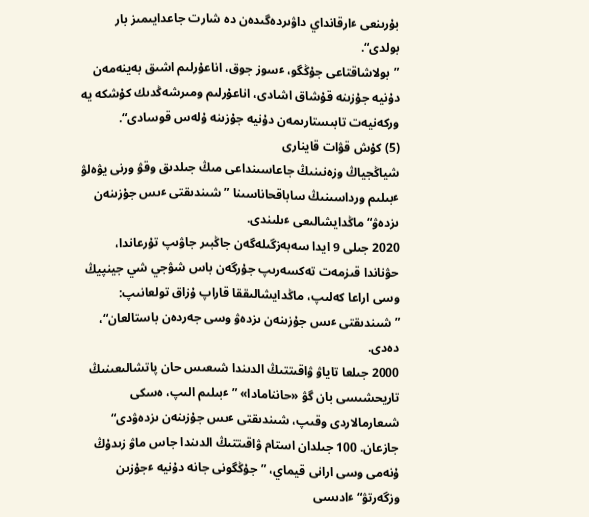بۇرىنعى ٴارقانداي داۋىردەگىدەن دە شارت جاعدايىمىز بار بولدى“.
”بولاشاقتاعى جۇڭگو، ٴسوز جوق، اناعۇرلىم اشىق بەينەمەن دۇنيە جۇزىنە قۇشاق اشادى، اناعۇرلىم ومىرشەڭدىك كۇشكە يە وركەنيەت تابىستارىمەن دۇنيە جۇزىنە ۇلەس قوسادى“.
(5) كۇش قۋات قاينارى
شياڭجياڭ وزەنىنىڭ جاعاسىنداعى مىڭ جىلدىق وقۋ ورنى يۋەلۋ ٴبىلىم ورداسىنىڭ ساباقحاناسىنا ”شىندىقتى ٴىس جۇزىنەن ىزدەۋ“ ماڭدايشالىعى ٴىلىندى.
2020 جىلى 9 ايدا سەبەزگىلەگەن جاڭبىر جاۋىپ تۇرعاندا، حۋناندا قىزمەت تەكسەرىپ جۇرگەن باس شۋجي شي جينپيڭ وسى اراعا كەلىپ، ماڭدايشالىققا قاراپ ۇزاق تولعانىپ: ”شىندىقتى ٴىس جۇزىنەن ىزدەۋ وسى جەردەن باستالعان“، دەدى.
2000 جىلعا تاياۋ ۋاقىتتىڭ الدىندا شىعىس حان پاتشالىعىنىڭ تاريحشىسى بان گۋ «حاننامادا» ”ٴبىلىم الىپ، ەسكى شىعارمالاردى وقىپ، شىندىقتى ٴىس جۇزىنەن ىزدەۋدى“ جازعان. 100 جىلدان استام ۋاقىتتىڭ الدىندا جاس ماۋ زىدۇڭ ۇنەمى وسى ارانى قيماي، ”جۇڭگونى جانە دۇنيە ٴجۇزىن وزگەرتۋ“ ٴادىسى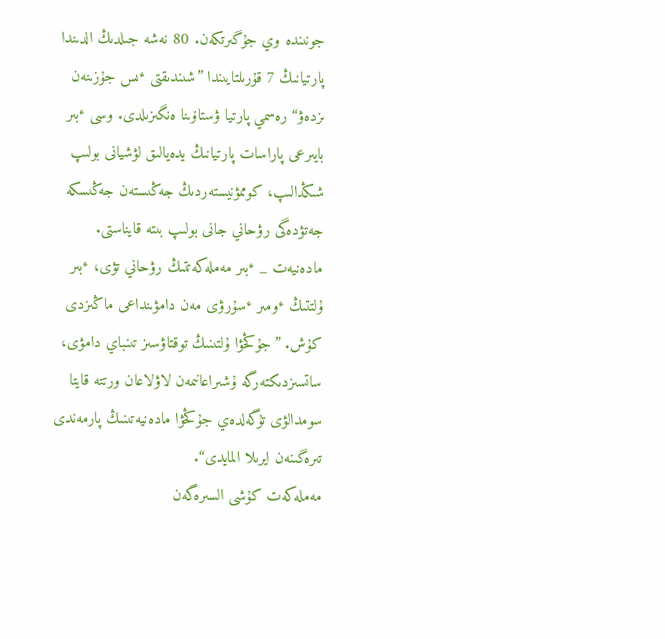جونىندە وي جۇگىرتكەن. 80 نەشە جىلدىڭ الدىندا پارتيانىڭ 7 قۇرىلتايىندا ”شىندىقتى ٴىس جۇزىنەن ىزدەۋ“ رەسمي پارتيا ۋستاۆىنا ەنگىزىلدى. وسى ٴبىر بايىرعى پاراسات پارتيانىڭ يدەيالىق لۋشيانى بولىپ شىڭدالىپ، كوممۋنيستەردىڭ جەڭىستەن جەڭىسكە جەتۋدەگى رۋحاني جانى بولىپ بىتە قايناستى.
مادەنيەت _ ٴبىر مەملەكەتتىڭ رۋحاني تۋى، ٴبىر ۇلتتىڭ ٴومىر ٴسۇرۋى مەن دامۋىنداعى ماڭىزدى كۇش. ”جۇڭحۋا ۇلتىنىڭ توقتاۋسىز تىنباي دامۋى، ساتسىزدىكتەرگە ۇشىراعانىمەن لاۋلاعان ورتتە قايتا سومدالۋى تۇگەلدەي جۇڭحۋا مادەنيەتىنىڭ پارمەندى تىرەگىنەن ايرىلا المايدى“.
مەملەكەت كۇشى السىرەگەن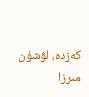كەزدە، لۋشۇن مىرزا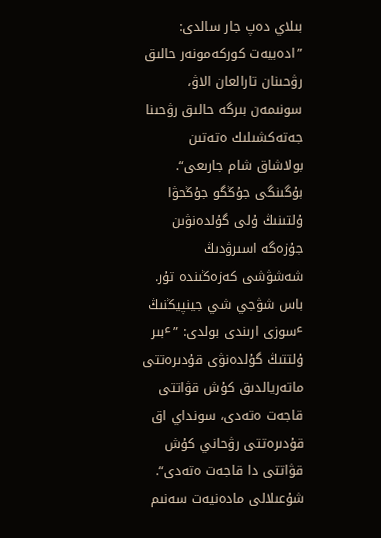بىلاي دەپ جار سالدى: ”ادەبيەت كوركەمونەر حالىق رۋحىنان تارالعان الاۋ، سونىمەن بىرگە حالىق رۋحىنا جەتەكشىلىك ەتەتىن بولاشاق شام جارىعى“.
بۇگىنگى جۇڭگو جۇڭحۋا ۇلتىنىڭ ۇلى گۇلدەنۋىن جۇزەگە اسىرۋدىڭ شەشۋشى كەزەڭىندە تۇر. باس شۋجي شي جينپيڭنىڭ ٴسوزى ارىندى بولدى: ”ٴبىر ۇلتتىڭ گۇلدەنۋى قۇدىرەتتى ماتەريالدىق كۇش قۋاتتى قاجەت ەتەدى، سونداي اق قۇدىرەتتى رۋحاني كۇش قۋاتتى دا قاجەت ەتەدى“.
شۇعىلالى مادەنيەت سەنىم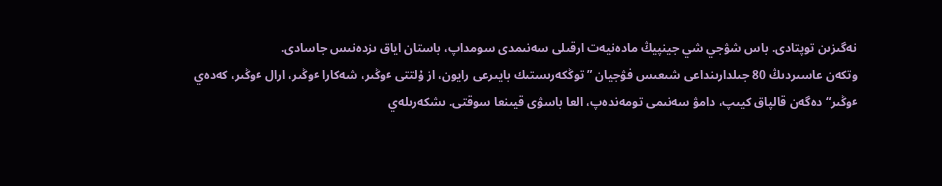نەگىزىن توپتادى. باس شۋجي شي جينپيڭ مادەنيەت ارقىلى سەنىمدى سومداپ، باستان اياق ىزدەنىس جاسادى.
وتكەن عاسىردىڭ 80 جىلدارىنداعى شىعىس فۋجيان ”توڭكەرىستىك بايىرعى رايون، از ۇلتتى ٴوڭىر، شەكارا ٴوڭىر، ارال ٴوڭىر، كەدەي ٴوڭىر“ دەگەن قالپاق كيىپ، دامۋ سەنىمى تومەندەپ، العا باسۋى قيىنعا سوقتى. ىشكەرىلەي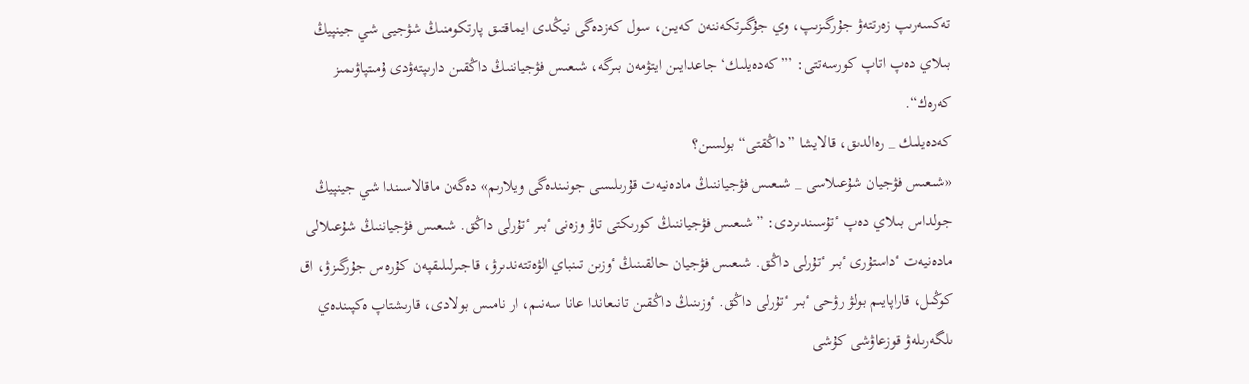تەكسەرىپ زەرتتەۋ جۇرگىزىپ، وي جۇگىرتكەننەن كەيىن، سول كەزدەگى نيڭدى ايماقتىق پارتكومنىڭ شۋجيى شي جينپيڭ بىلاي دەپ اتاپ كورسەتتى: ’”كەدەيلىك‘ جاعدايىن ايتۋمەن بىرگە، شىعىس فۋجياننىڭ داڭقىن دارىپتەۋدى ۇمىتپاۋىمىز كەرەك“.
كەدەيلىك _ رەالدىق، قالايشا ”داڭقتى“ بولسىن؟
«شىعىس فۋجيان شۇعىلاسى _ شىعىس فۋجياننىڭ مادەنيەت قۇرىلىسى جونىندەگى ويلارىم» دەگەن ماقالاسىندا شي جينپيڭ جولداس بىلاي دەپ ٴتۇسىندىردى: ”شىعىس فۋجياننىڭ كورىكتى تاۋ وزەنى ٴبىر ٴتۇرلى داڭق. شىعىس فۋجياننىڭ شۇعىلالى مادەنيەت ٴداستۇرى ٴبىر ٴتۇرلى داڭق. شىعىس فۋجيان حالقىنىڭ ٴوزىن تىنباي الۋەتتەندىرۋ، قاجىرلىلىقپەن كۇرەس جۇرگىزۋ، اق كوڭىل، قاراپايىم بولۋ رۋحى ٴبىر ٴتۇرلى داڭق. ٴوزىنىڭ داڭقىن تانىعاندا عانا سەنىم، ار نامىس بولادى، قارىشتاپ ەكپىندەي ىلگەرىلەۋ قوزعاۋشى كۇشى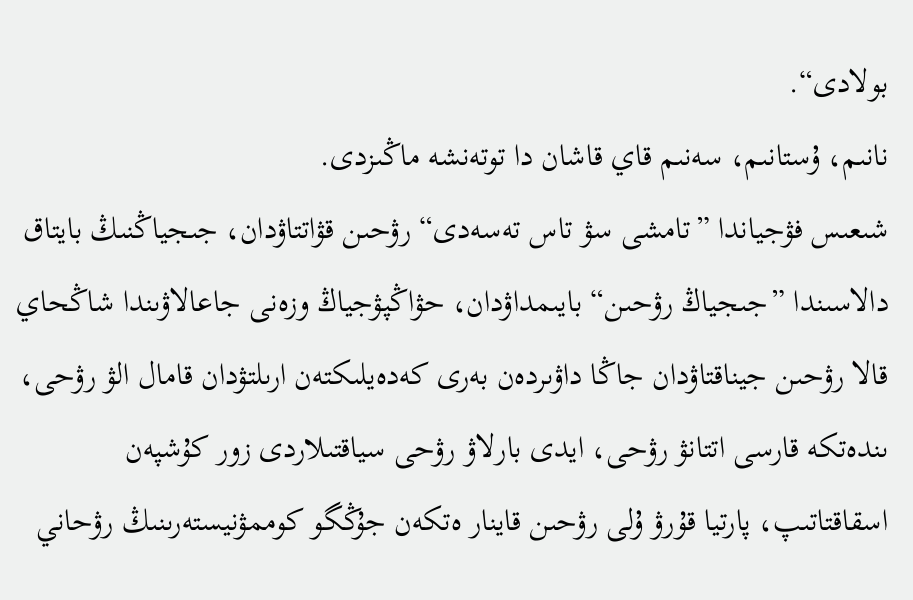بولادى“.
نانىم، ۇستانىم، سەنىم قاي قاشان دا توتەنشە ماڭىزدى.
شىعىس فۋجياندا ”تامشى سۋ تاس تەسەدى“ رۋحىن قۋاتتاۋدان، جىجياڭنىڭ بايتاق دالاسىندا ”جىجياڭ رۋحىن“ بايىمداۋدان، حۋاڭپۋجياڭ وزەنى جاعالاۋىندا شاڭحاي قالا رۋحىن جيناقتاۋدان جاڭا داۋىردەن بەرى كەدەيلىكتەن ارىلتۋدان قامال الۋ رۋحى، ىندەتكە قارسى اتتانۋ رۋحى، ايدى بارلاۋ رۋحى سياقتىلاردى زور كۇشپەن اسقاقتاتىپ، پارتيا قۇرۋ ۇلى رۋحىن قاينار ەتكەن جۇڭگو كوممۋنيستەرىنىڭ رۋحاني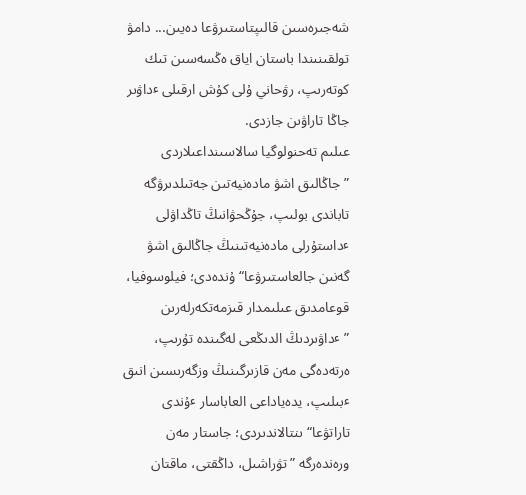شەجىرەسىن قالىپتاستىرۋعا دەيىن... دامۋ تولقىنىندا باستان اياق ەڭسەسىن تىك كوتەرىپ، رۋحاني ۇلى كۇش ارقىلى ٴداۋىر جاڭا تاراۋىن جازدى.
عىلىم تەحنولوگيا سالاسىنداعىلاردى ”جاڭالىق اشۋ مادەنيەتىن جەتىلدىرۋگە تاباندى بولىپ، جۇڭحۋانىڭ تاڭداۋلى ٴداستۇرلى مادەنيەتىنىڭ جاڭالىق اشۋ گەنىن جالعاستىرۋعا“ ۇندەدى؛ فيلوسوفيا، قوعامدىق عىلىمدار قىزمەتكەرلەرىن ”ٴداۋىردىڭ الدىڭعى لەگىندە تۇرىپ، ەرتەدەگى مەن قازىرگىنىڭ وزگەرىسىن انىق ٴبىلىپ، يدەياداعى العاباسار ٴۇندى تاراتۋعا“ ىنتالاندىردى؛ جاستار مەن ورەندەرگە ”تۋراشىل، داڭقتى، ماقتان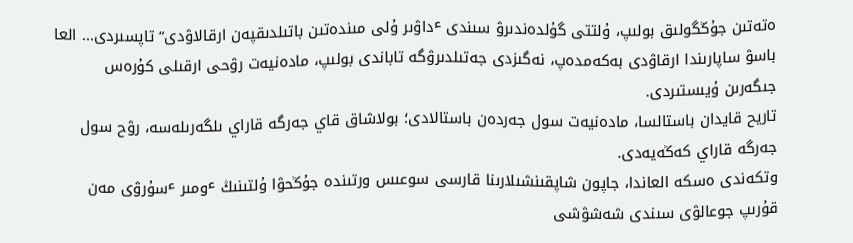ەتەتىن جۇڭگولىق بولىپ، ۇلتتى گۇلدەندىرۋ سىندى ٴداۋىر ۇلى مىندەتىن باتىلدىقپەن ارقالاۋدى“ تاپسىردى... العا باسۋ ساپارىندا ارقاۋدى بەكەمدەپ، نەگىزدى جەتىلدىرۋگە تاباندى بولىپ، مادەنيەت رۋحى ارقىلى كۇرەس جىگەرىن ۇيىستىردى.
تاريح قايدان باستالسا، مادەنيەت سول جەردەن باستالادى؛ بولاشاق قاي جەرگە قاراي ىلگەرىلەسە، رۋح سول جەرگە قاراي كەڭەيەدى.
وتكەندى ەسكە العاندا، جاپون شاپقىنشىلارىنا قارسى سوعىس ورتىندە جۇڭحۋا ۇلتىنىڭ ٴومىر ٴسۇرۋى مەن قۇرىپ جوعالۋى سىندى شەشۋشى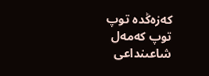كەزەڭدە توپ توپ كەمەل شاعىنداعى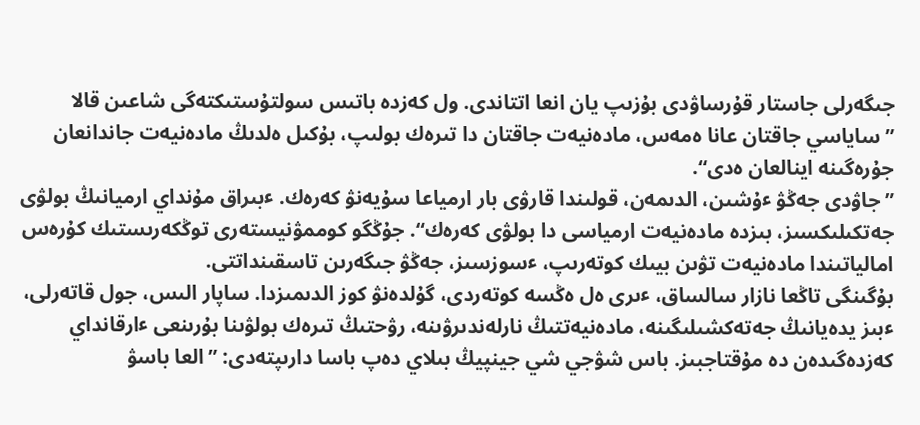جىگەرلى جاستار قۇرساۋدى بۇزىپ يان انعا اتتاندى. ول كەزدە باتىس سولتۇستىكتەگى شاعىن قالا ”ساياسي جاقتان عانا ەمەس، مادەنيەت جاقتان دا تىرەك بولىپ، بۇكىل ەلدىڭ مادەنيەت جاندانعان جۇرەگىنە اينالعان ەدى“.
”جاۋدى جەڭۋ ٴۇشىن، الدىمەن، قولىندا قارۋى بار ارمياعا سۇيەنۋ كەرەك. ٴبىراق مۇنداي ارميانىڭ بولۋى جەتكىلىكسىز، بىزدە مادەنيەت ارمياسى دا بولۋى كەرەك“. جۇڭگو كوممۋنيستەرى توڭكەرىستىك كۇرەس امالياتىندا مادەنيەت تۋىن بيىك كوتەرىپ، ٴسوزسىز، جەڭۋ جىگەرىن تاسقىنداتتى.
بۇگىنگى تاڭعا نازار سالساق، ٴىرى ەل ەڭسە كوتەردى، گۇلدەنۋ كوز الدىمىزدا. ساپار الىس، جول قاتەرلى، ٴبىز يدەيانىڭ جەتەكشىلىگىنە، مادەنيەتتىڭ نارلەندىرۋىنە، رۋحتىڭ تىرەك بولۋىنا بۇرىنعى ٴارقانداي كەزدەگىدەن دە مۇقتاجبىز. باس شۋجي شي جينپيڭ بىلاي دەپ باسا دارىپتەدى: ”العا باسۋ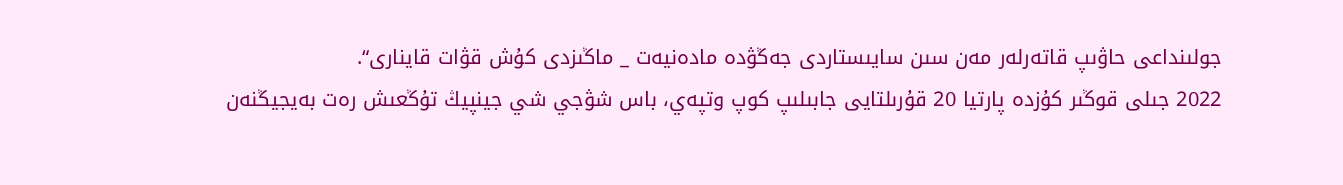جولىنداعى حاۋىپ قاتەرلەر مەن سىن سايىستاردى جەڭۋدە مادەنيەت _ ماڭىزدى كۇش قۋات قاينارى“.
2022 جىلى قوڭىر كۇزدە پارتيا 20 قۇرىلتايى جابىلىپ كوپ وتپەي، باس شۋجي شي جينپيڭ تۇڭعىش رەت بەيجيڭنەن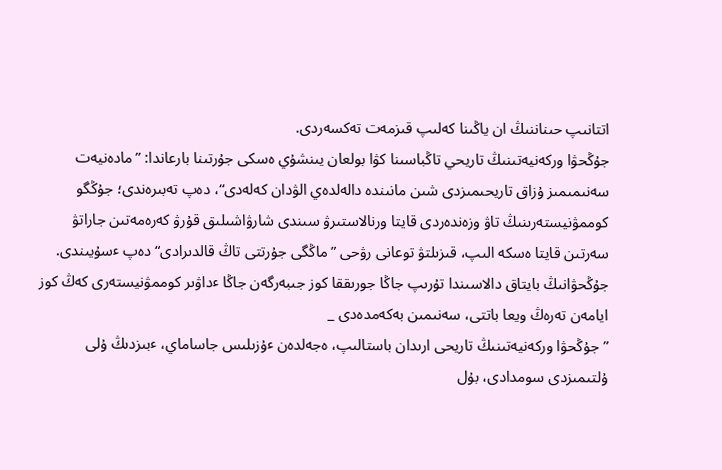اتتانىپ حىناننىڭ ان ياڭىنا كەلىپ قىزمەت تەكسەردى.
جۇڭحۋا وركەنيەتىنىڭ تاريحي تاڭباسىنا كۋا بولعان يىنشۇي ەسكى جۇرتىنا بارعاندا: ”مادەنيەت سەنىمىمىز ۇزاق تاريحىمىزدى شىن مانىندە دالەلدەي الۋدان كەلەدى“، دەپ تەبىرەندى؛ جۇڭگو كوممۋنيستەرىنىڭ تاۋ وزەندەردى قايتا ورنالاستىرۋ سىندى شارۋاشىلىق قۇرۋ كەرەمەتىن جاراتۋ سەرتىن قايتا ەسكە الىپ، قىزىلتۋ توعانى رۋحى ”ماڭگى جۇرتتى تاڭ قالدىرادى“ دەپ ٴسۇيىندى.
جۇڭحۋانىڭ بايتاق دالاسىندا تۇرىپ جاڭا جورىققا كوز جىبەرگەن جاڭا ٴداۋىر كوممۋنيستەرى كەڭ كوز ايامەن تەرەڭ ويعا باتتى، سەنىمىن بەكەمدەدى _
”جۇڭحۋا وركەنيەتىنىڭ تاريحى ارىدان باستالىپ، ەجەلدەن ٴۇزىلىس جاساماي، ٴبىزدىڭ ۇلى ۇلتىمىزدى سومدادى، بۇل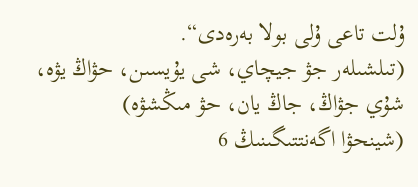ۇلت تاعى ۇلى بولا بەرەدى“.
(تىلشىلەر جۋ جيچاي، شى يۇيسىن، حۋاڭ يۋە، شۇي جۋاڭ، جاڭ يان، حۋ مىڭشۋە)
(شينحۋا اگەنتتىگىنىڭ 6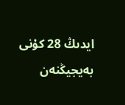ايدىڭ 28 كۇنى بەيجيڭنەن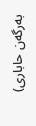بەرگەن حابارى)